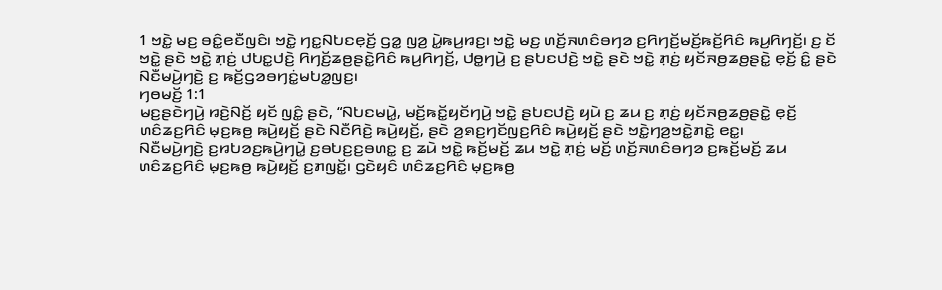1 ꤠꤢꤧ꤭ ꤗꤢ꤬ ꤋꤢꤨ꤭ꤕꤢꤪꤜꤢꤨ꤯ ꤠꤢꤧ꤭ ꤚꤢ꤭ꤡꤝꤢꤕ꤫ꤢꤩ꤬ ꤞꤤ꤭ ꤜꤤ꤬ ꤣꤧ꤭ꤒꤣ꤬ꤙꤢ꤬꤯ ꤠꤢꤧ꤭ ꤗꤢ꤬ ꤛꤢꤩ꤬ꤏꤛꤢꤨꤋꤚꤤ ꤢ꤬ꤖꤚꤢꤩ꤬ꤗꤢꤩ꤬ꤒꤢꤩ꤬ꤖꤢꤨ ꤒꤣ꤬ꤖꤚꤢꤩ꤬꤯ ꤢ꤬ ꤢꤩ ꤠꤢꤧ꤭ ꤔꤢꤧ ꤠꤢꤧ꤭ ꤊ꤫ꤢꤦ꤬ ꤓꤝꤢ꤭ꤓꤢꤧ꤬ ꤖꤚꤢꤩ꤬ꤘꤥ꤬ꤔꤢꤧ꤭ꤖꤢꤨ ꤒꤣ꤬ꤖꤚꤢꤩ꤬, ꤓꤥ꤭ꤚꤣꤧ꤬ ꤢ꤬ ꤔꤝꤢꤓꤢꤧ꤬ ꤠꤢꤧ꤭ ꤔꤢꤧ ꤠꤢꤧ꤭ ꤊ꤫ꤢꤦ꤬ ꤟꤢꤩꤏꤥ꤬ꤘꤥ꤬ꤔꤢꤧ꤭ ꤕ꤫ꤢꤩ꤬ ꤢꤨ꤭ ꤔꤢꤧ ꤡꤢꤪꤗꤣꤧ꤬ꤚꤢꤧ꤬ ꤢ꤬ ꤒꤢꤩ꤬ꤞꤤꤋꤚꤢꤦ꤭ꤗꤝꤤ꤭ꤜꤢ꤬꤯
ꤚꤥꤗꤢꤩ꤬ 1:1
ꤗꤢ꤬ꤔꤢꤧꤚꤣꤧ꤬ ꤙꤢꤧ꤬ꤡꤢꤩ꤬ ꤟꤢꤩ ꤜꤢꤨ꤭ ꤔꤢꤧ, “ꤡꤝꤢꤗꤣꤧ꤭, ꤗꤢꤩ꤬ꤒꤢꤩ꤭ꤟꤢꤩꤚꤣꤧ꤬ ꤠꤢꤧ꤭ ꤔꤝꤢꤓꤢꤧ꤬ ꤟꤣꤧ ꤢ꤬ ꤘꤣ ꤢ꤬ ꤊ꤫ꤢꤦ꤬ ꤟꤢꤩꤏꤥ꤬ꤘꤥ꤬ꤔꤢꤧ꤭ ꤕ꤫ꤢꤩ꤬ ꤛꤢꤨꤘꤢ꤬ꤖꤢꤨ ꤗ꤫ꤢ꤬ꤒꤥ꤬ ꤒꤣꤧ꤬ꤟꤢꤩ꤬ ꤔꤢꤧ ꤡꤢꤪꤖꤢꤧ꤬ ꤒꤣꤧ꤬ꤟꤢꤩ꤬, ꤔꤢꤧ ꤤ꤬ꤎꤢ꤬ꤚꤢꤩꤜꤢ꤬ꤖꤢꤨ ꤒꤣꤧ꤬ꤟꤢꤩ꤬ ꤔꤢꤧ ꤠꤢꤧ꤭ꤚꤤ꤬ꤠꤢꤧ꤭ꤊꤢꤧ꤭ ꤕꤢ꤭꤯
ꤡꤢꤪꤗꤣꤧ꤬ꤚꤢꤧ꤬ ꤢ꤬ꤙꤝꤤꤢ꤬ꤒꤣꤧ꤬ꤚꤣꤧ꤭ ꤢ꤬ꤋꤝꤢ꤬ꤢ꤬ꤋꤛꤢ꤭ ꤢ꤬ ꤘꤣꤧ ꤠꤢꤧ꤭ ꤒꤢꤩ꤬ꤗꤢꤩ꤬ ꤘꤣ ꤠꤢꤧ꤭ ꤊ꤫ꤢꤦ꤬ ꤗꤢꤩ꤬ ꤛꤢꤩ꤬ꤏꤛꤢꤨꤋꤚꤤ ꤢ꤬ꤒꤢꤩ꤬ꤗꤢꤩ꤬ ꤘꤣ ꤛꤢꤨꤘꤢ꤬ꤖꤢꤨ ꤗ꤫ꤢ꤬ꤒꤥ꤬ ꤒꤣꤧ꤬ꤟꤢꤩ꤬ ꤢ꤬ꤊꤜꤢꤩ꤭꤯ ꤞꤢꤧꤟꤢꤨ ꤛꤢꤨꤘꤢ꤬ꤖꤢꤨ ꤗ꤫ꤢ꤬ꤒꤥ꤬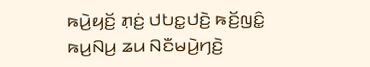ꤒꤣꤧ꤬ꤟꤢꤩ꤬ ꤊ꤫ꤢꤦ꤬ ꤓꤝꤢ꤭ꤓꤢꤧ꤬ ꤒꤢꤩ꤬ꤜꤢꤨ꤭ ꤒꤣ꤬ꤡꤣ꤬ ꤘꤣ ꤡꤢꤪꤗꤣꤧ꤬ꤚꤢꤧ꤬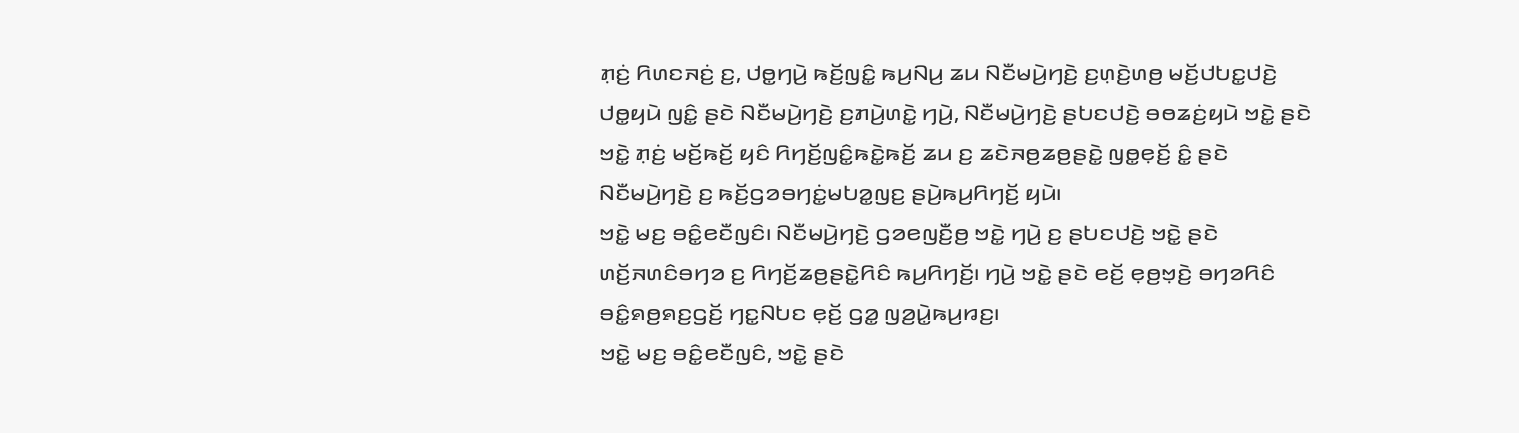ꤊ꤫ꤢꤦ꤬ ꤖꤛꤢꤏꤢꤦ꤬ ꤢ꤬, ꤓꤥ꤭ꤚꤣꤧ꤬ ꤒꤢꤩ꤬ꤜꤢꤨ꤭ ꤒꤣ꤬ꤡꤣ꤬ ꤘꤣ ꤡꤢꤪꤗꤣꤧ꤬ꤚꤢꤧ꤬ ꤢ꤬ꤛ꤫ꤢꤧ꤬ꤛꤥ꤬ ꤗꤢꤩ꤬ꤓꤝꤢ꤭ꤓꤢꤧ꤬ ꤓꤥ꤭ꤟꤣꤧ ꤜꤢꤨ꤭ ꤔꤢꤧ ꤡꤢꤪꤗꤣꤧ꤬ꤚꤢꤧ꤬ ꤢ꤬ꤊꤣꤧ꤬ꤛꤢꤧ꤭ ꤚꤣꤧ꤬, ꤡꤢꤪꤗꤣꤧ꤬ꤚꤢꤧ꤬ ꤔꤝꤢꤓꤢꤧ꤬ ꤋꤥꤘꤢꤦ꤬ꤟꤣꤧ ꤠꤢꤧ꤭ ꤔꤢꤧ ꤠꤢꤧ꤭ ꤊ꤫ꤢꤦ꤬ ꤗꤢꤩ꤬ꤒꤢꤩ꤬ ꤟꤢꤨ ꤖꤚꤢꤩ꤬ꤜꤢꤨ꤭ꤒꤢꤧ꤭ꤒꤢꤩ꤬ ꤘꤣ ꤢ꤬ ꤘꤢꤧꤏꤥ꤬ꤘꤥ꤬ꤔꤢꤧ꤭ ꤜꤥ꤭ꤕ꤫ꤢꤩ꤬ ꤢꤨ꤭ ꤔꤢꤧ ꤡꤢꤪꤗꤣꤧ꤬ꤚꤢꤧ꤬ ꤢ꤬ ꤒꤢꤩ꤬ꤞꤤꤋꤚꤢꤦ꤭ꤗꤝꤤ꤭ꤜꤢ꤬ ꤔꤣꤧ꤬ꤒꤣ꤬ꤖꤚꤢꤩ꤬ ꤟꤣꤧ꤯
ꤠꤢꤧ꤭ ꤗꤢ꤬ ꤋꤢꤨ꤭ꤕꤢꤪꤜꤢꤨ꤯ ꤡꤢꤪꤗꤣꤧ꤬ꤚꤢꤧ꤬ ꤞꤤꤕꤜꤢꤪ꤬ꤥ꤬ ꤠꤢꤧ꤭ ꤚꤣꤧ꤬ ꤢ꤬ ꤔꤝꤢꤓꤢꤧ꤬ ꤠꤢꤧ꤭ ꤔꤢꤧ ꤛꤢꤩ꤬ꤏꤛꤢꤨꤋꤚꤤ ꤢ꤬ ꤖꤚꤢꤩ꤬ꤘꤥ꤬ꤔꤢꤧ꤭ꤖꤢꤨ ꤒꤣ꤬ꤖꤚꤢꤩ꤬꤯ ꤚꤣꤧ꤬ ꤠꤢꤧ꤭ ꤔꤢꤧ ꤕꤢꤩ꤬ ꤕ꤫ꤥ꤬ꤠ꤫ꤢꤧ꤬ ꤋꤚꤤꤖꤢꤨ ꤋꤢꤨ꤭ꤎꤥ꤬ꤎꤢ꤬ꤞꤢꤩ꤬ ꤚꤢ꤭ꤡꤝꤢ ꤕ꤫ꤢꤩ꤬ ꤞꤤ꤭ ꤜꤤ꤬ꤣꤧ꤭ꤒꤣ꤬ꤙꤢ꤬꤯
ꤠꤢꤧ꤭ ꤗꤢ꤬ ꤋꤢꤨ꤭ꤕꤢꤪꤜꤢꤨ, ꤠꤢꤧ꤭ ꤔꤢꤧ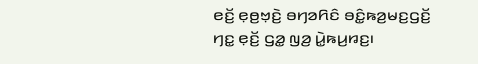ꤕꤢꤩ꤬ ꤕ꤫ꤥ꤬ꤠ꤫ꤢꤧ꤬ ꤋꤚꤤꤖꤢꤨ ꤋꤢꤨ꤭ꤒꤤ꤬ꤗꤢ꤬ꤞꤢꤩ꤬ ꤚꤢ꤭ ꤕ꤫ꤢꤩ꤬ ꤞꤤ꤭ ꤜꤤ꤬ ꤣꤧ꤭ꤒꤣ꤬ꤙꤢ꤬꤯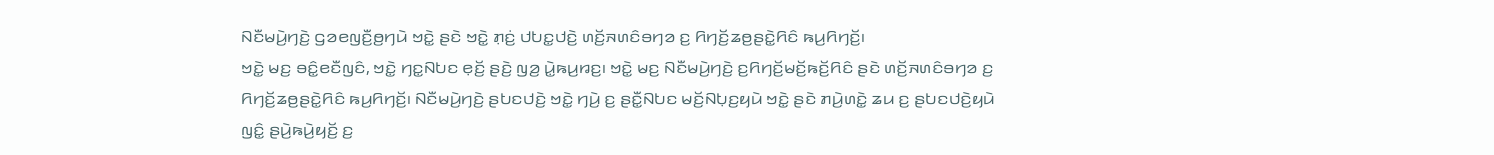ꤡꤢꤪꤗꤣꤧ꤬ꤚꤢꤧ꤬ ꤞꤤꤕꤜꤢꤪ꤬ꤥ꤬ꤚꤣꤧ ꤠꤢꤧ꤭ ꤔꤢꤧ ꤠꤢꤧ꤭ ꤊ꤫ꤢꤦ꤬ ꤓꤝꤢ꤭ꤓꤢꤧ꤬ ꤛꤢꤩ꤬ꤏꤛꤢꤨꤋꤚꤤ ꤢ꤬ ꤖꤚꤢꤩ꤬ꤘꤥ꤬ꤔꤢꤧ꤭ꤖꤢꤨ ꤒꤣ꤬ꤖꤚꤢꤩ꤬꤯
ꤠꤢꤧ꤭ ꤗꤢ꤬ ꤋꤢꤨ꤭ꤕꤢꤪꤜꤢꤨ, ꤠꤢꤧ꤭ ꤚꤢ꤭ꤡꤝꤢ ꤕ꤫ꤢꤩ꤬ ꤔꤢꤧ꤬ ꤜꤤ꤬ ꤣꤧ꤭ꤒꤣ꤬ꤙꤢ꤬꤯ ꤠꤢꤧ꤭ ꤗꤢ꤬ ꤡꤢꤪꤗꤣꤧ꤬ꤚꤢꤧ꤬ ꤢ꤬ꤖꤚꤢꤩ꤬ꤗꤢꤩ꤬ꤒꤢꤩ꤬ꤖꤢꤨ ꤔꤢꤧ ꤛꤢꤩ꤬ꤏꤛꤢꤨꤋꤚꤤ ꤢ꤬ ꤖꤚꤢꤩ꤬ꤘꤥ꤬ꤔꤢꤧ꤭ꤖꤢꤨ ꤒꤣ꤬ꤖꤚꤢꤩ꤬꤯ ꤡꤢꤪꤗꤣꤧ꤬ꤚꤢꤧ꤬ ꤔꤝꤢꤓꤢꤧ꤬ ꤠꤢꤧ꤭ ꤚꤣꤧ꤬ ꤢ꤬ ꤔꤢꤪ꤭ꤡꤝꤢ ꤗꤢꤩ꤬ꤡꤝ꤫ꤢ꤬ꤟꤣꤧ ꤠꤢꤧ꤭ ꤔꤢꤧ ꤊꤣꤧ꤬ꤛꤢꤧ꤭ ꤘꤣ ꤢ꤬ ꤔꤝꤢꤓꤢꤧ꤬ꤟꤣꤧ ꤜꤢꤨ꤭ ꤔꤣꤧ꤬ꤒꤣꤧ꤬ꤟꤢꤩ꤬ ꤢ꤬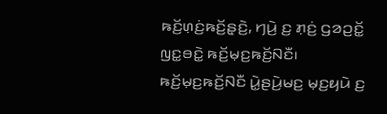ꤒꤢꤩ꤬ꤛ꤫ꤢꤦ꤬ꤒꤢꤩ꤬ꤔ꤫ꤢꤧ꤬, ꤚꤣꤧ꤬ ꤢ꤬ ꤊ꤫ꤢꤦ꤬ ꤞꤤꤑꤢꤩ꤭ ꤜꤢ꤭ꤋꤢꤧ꤭ ꤒꤢꤩ꤬ꤗ꤫ꤢ꤬ꤒꤢꤩ꤬ꤡꤢꤪ꤯ ꤒꤢꤩ꤬ꤗ꤫ꤢ꤬ꤒꤢꤩ꤬ꤡꤢꤪ ꤣꤧ꤭ꤔꤣꤧ꤬ꤗꤢ꤬ ꤗ꤫ꤢ꤬ꤟꤣꤧ ꤢ꤬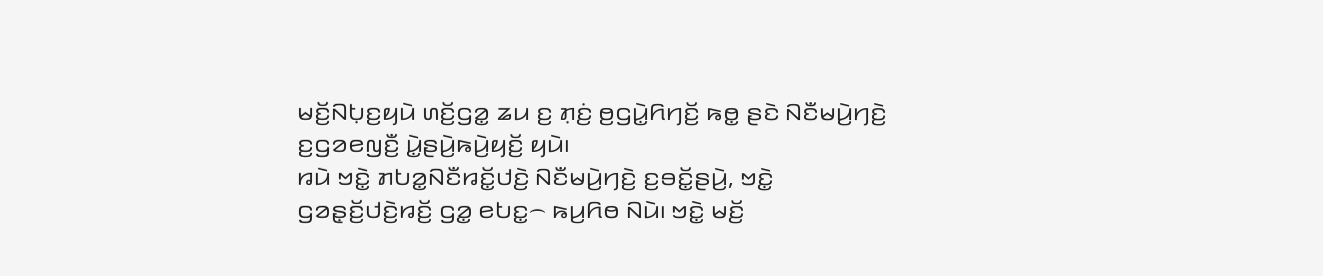ꤗꤢꤩ꤬ꤡꤝ꤫ꤢ꤬ꤟꤣꤧ ꤛꤢꤩ꤬ꤞꤤ꤭ ꤘꤣ ꤢ꤬ ꤊ꤫ꤢꤦ꤬ ꤥ꤬ꤞꤣꤧ꤭ꤖꤚꤢꤩ꤬ ꤒꤥ꤭ ꤔꤢꤧ ꤡꤢꤪꤗꤣꤧ꤬ꤚꤢꤧ꤬ ꤢ꤬ꤞꤤꤕꤜꤢꤪ꤬ ꤣꤧ꤭ꤔꤣꤧ꤬ꤒꤣꤧ꤬ꤟꤢꤩ꤬ ꤟꤣꤧ꤯
ꤙꤣꤧ ꤠꤢꤧ꤭ ꤊꤝꤤ꤭ꤡꤢꤪꤙꤢꤩ꤭ꤓꤢꤧ꤬ ꤡꤢꤪꤗꤣꤧ꤬ꤚꤢꤧ꤬ ꤢ꤬ꤋꤢꤩ꤭ꤔꤣꤧ꤬, ꤠꤢꤧ꤭ ꤞꤤꤔ꤫ꤢꤩ꤬ꤓꤢꤧ꤬ꤙꤢꤩ꤬ ꤞꤤ꤭ ꤕꤝꤢ꤭꤮ ꤒꤣ꤬ꤖꤥ ꤡꤣꤧ꤯ ꤠꤢꤧ꤭ ꤗꤢꤩ꤬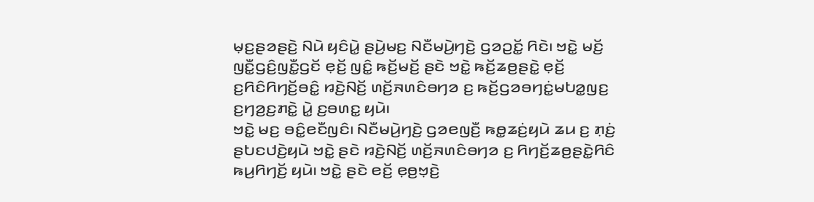ꤗ꤫ꤢ꤬ꤔꤤꤔꤢꤧ꤬ ꤡꤣꤧ ꤟꤢꤨꤣꤧ꤭ ꤔꤣꤧ꤬ꤗꤢ꤬ ꤡꤢꤪꤗꤣꤧ꤬ꤚꤢꤧ꤬ ꤞꤤꤑꤢꤩ꤭ ꤖꤢꤧ꤯ ꤠꤢꤧ꤭ ꤗꤢꤩ꤬ ꤜꤢꤪ꤭ꤞꤢꤨ꤬ꤜꤢꤪ꤭ꤞꤢꤩ ꤕ꤫ꤢꤩ꤬ ꤜꤢꤨ꤭ ꤒꤢꤩ꤬ꤗꤢꤩ꤬ ꤔꤢꤧ ꤠꤢꤧ꤭ ꤒꤢꤩ꤬ꤘꤥ꤬ꤔꤢꤧ꤭ ꤕ꤫ꤢꤩ꤬ ꤢ꤬ꤖꤢꤨꤖꤚꤢꤩ꤬ꤋꤢꤨ꤭ ꤙꤢꤧ꤬ꤡꤢꤩ꤬ ꤛꤢꤩ꤬ꤏꤛꤢꤨꤋꤚꤤ ꤢ꤬ ꤒꤢꤩ꤬ꤞꤤꤋꤚꤢꤦ꤭ꤗꤝꤤ꤭ꤜꤢ꤬ ꤢ꤬ꤚꤤ꤬ꤢ꤬ꤊꤢꤧ꤭ ꤣꤧ꤭ ꤢ꤬ꤋꤛꤢ꤭ ꤟꤣꤧ꤯
ꤠꤢꤧ꤭ ꤗꤢ꤬ ꤋꤢꤨ꤭ꤕꤢꤪꤜꤢꤨ꤯ ꤡꤢꤪꤗꤣꤧ꤬ꤚꤢꤧ꤬ ꤞꤤꤕꤜꤢꤪ꤬ ꤒꤥ꤭ꤘꤢꤦ꤬ꤟꤣꤧ ꤘꤣ ꤢ꤬ ꤊ꤫ꤢꤦ꤬ ꤔꤝꤢꤓꤢꤧ꤬ꤟꤣꤧ ꤠꤢꤧ꤭ ꤔꤢꤧ ꤙꤢꤧ꤬ꤡꤢꤩ꤬ ꤛꤢꤩ꤬ꤏꤛꤢꤨꤋꤚꤤ ꤢ꤬ ꤖꤚꤢꤩ꤬ꤘꤥ꤬ꤔꤢꤧ꤭ꤖꤢꤨ ꤒꤣ꤬ꤖꤚꤢꤩ꤬ ꤟꤣꤧ꤯ ꤠꤢꤧ꤭ ꤔꤢꤧ ꤕꤢꤩ꤬ ꤕ꤫ꤥ꤬ꤠ꤫ꤢꤧ꤬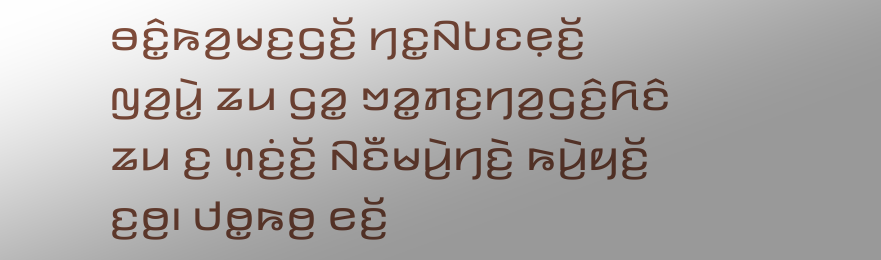ꤋꤢꤨ꤭ꤒꤤ꤬ꤗꤢ꤬ꤞꤢꤩ꤬ ꤚꤢ꤭ꤡꤝꤢꤕ꤫ꤢꤩ꤬ ꤜꤤ꤬ꤣꤧ꤭ ꤘꤣ ꤞꤤ꤭ ꤠꤤ꤭ꤊꤢ꤬ꤚꤤ꤬ꤞꤢꤨ꤬ꤖꤢꤨ ꤘꤣ ꤢ꤬ ꤛ꤫ꤢꤦ꤬ꤢꤩ꤬ ꤡꤢꤪꤗꤣꤧ꤬ꤚꤢꤧ꤬ ꤒꤣꤧ꤬ꤟꤢꤩ꤬ ꤢ꤬ꤥ꤬꤯ ꤓꤥ꤭ꤒꤥ꤬ ꤕꤢꤩ꤬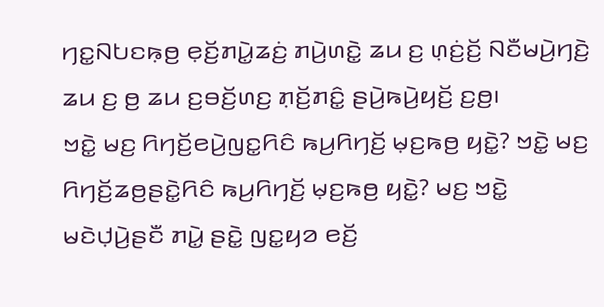ꤚꤢ꤭ꤡꤝꤢꤒ꤫ꤥ꤬ ꤕ꤫ꤢꤩ꤬ꤊꤣꤧ꤭ꤘꤢꤦ꤬ ꤊꤣꤧ꤬ꤛꤢꤧ꤭ ꤘꤣ ꤢ꤬ ꤛ꤫ꤢꤦ꤬ꤢꤩ꤬ ꤡꤢꤪꤗꤣꤧ꤬ꤚꤢꤧ꤬ ꤘꤣ ꤢ꤬ ꤥ꤬ ꤘꤣ ꤢ꤬ꤋꤢꤩ꤬ꤛꤢ꤬ ꤊ꤫ꤢꤩ꤬ꤊꤢꤨ꤭ ꤔꤣꤧ꤬ꤒꤣꤧ꤬ꤟꤢꤩ꤬ ꤢ꤬ꤥ꤬꤯
ꤠꤢꤧ꤭ ꤗꤢ꤬ ꤖꤚꤢꤩ꤬ꤕꤣꤧ꤬ꤜꤢ꤭ꤖꤢꤨ ꤒꤣ꤬ꤖꤚꤢꤩ꤬ ꤗ꤫ꤢ꤬ꤒꤥ꤬ ꤟꤢꤧ꤭? ꤠꤢꤧ꤭ ꤗꤢ꤬ ꤖꤚꤢꤩ꤬ꤘꤥ꤬ꤔꤢꤧ꤭ꤖꤢꤨ ꤒꤣ꤬ꤖꤚꤢꤩ꤬ ꤗ꤫ꤢ꤬ꤒꤥ꤬ ꤟꤢꤧ꤭? ꤗꤢ꤬ ꤠꤢꤧ꤭ ꤗꤢꤧꤓ꤫ꤣꤧ꤬ꤔꤢꤪ ꤊꤣꤧ꤭ ꤔꤢꤧ꤭ ꤜꤢ꤭ꤟꤤ ꤕꤢꤩ꤬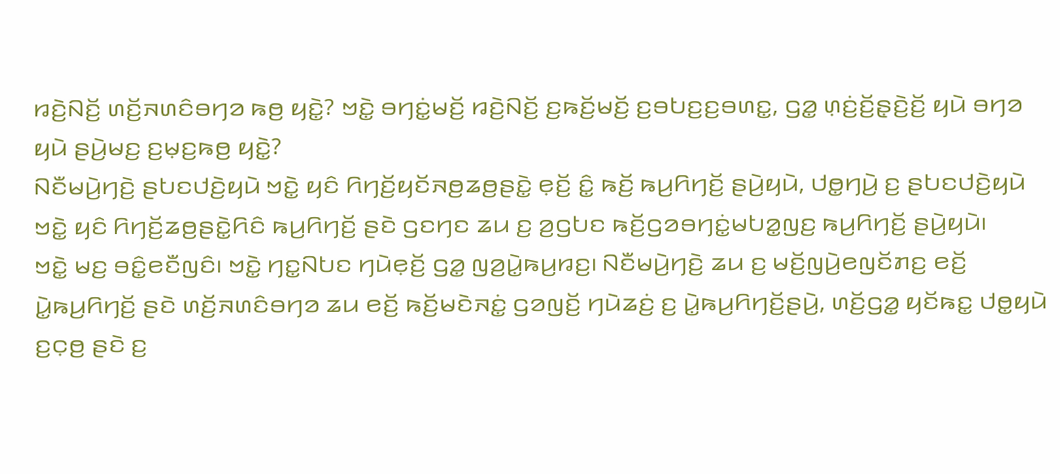ꤙꤢꤧ꤬ꤡꤢꤩ꤬ ꤛꤢꤩ꤬ꤏꤛꤢꤨꤋꤚꤤ ꤒꤥ꤬ ꤟꤢꤧ꤭? ꤠꤢꤧ꤭ ꤋꤚꤢꤦ꤭ꤗꤢꤩ꤬ ꤙꤢꤧ꤬ꤡꤢꤩ꤬ ꤢ꤬ꤒꤢꤩ꤬ꤗꤢꤩ꤬ ꤢ꤬ꤋꤝꤢ꤬ꤢ꤬ꤋꤛꤢ꤭, ꤞꤤ꤭ ꤛ꤫ꤢꤦ꤬ꤢꤩ꤬ꤔ꤫ꤢꤧ꤬ꤢꤩ꤬ ꤟꤣꤧ ꤋꤚꤤ ꤟꤣꤧ ꤔꤣꤧ꤬ꤗꤢ꤬ ꤢ꤬ꤗ꤫ꤢ꤬ꤒꤥ꤬ ꤟꤢꤧ꤭?
ꤡꤢꤪꤗꤣꤧ꤬ꤚꤢꤧ꤬ ꤔꤝꤢꤓꤢꤧ꤬ꤟꤣꤧ ꤠꤢꤧ꤭ ꤟꤢꤨ ꤖꤚꤢꤩ꤬ꤟꤢꤩꤏꤥ꤬ꤘꤥ꤬ꤔꤢꤧ꤭ ꤕ꤫ꤢꤩ꤬ ꤢꤨ꤭ ꤒꤢꤩ꤬ ꤒꤣ꤬ꤖꤚꤢꤩ꤬ ꤔꤣꤧ꤬ꤟꤣꤧ, ꤓꤥ꤭ꤚꤣꤧ꤬ ꤢ꤬ ꤔꤝꤢꤓꤢꤧ꤬ꤟꤣꤧ ꤠꤢꤧ꤭ ꤟꤢꤨ ꤖꤚꤢꤩ꤬ꤘꤥ꤬ꤔꤢꤧ꤭ꤖꤢꤨ ꤒꤣ꤬ꤖꤚꤢꤩ꤬ ꤔꤢꤧ ꤞꤢꤚꤢ ꤘꤣ ꤢ꤬ ꤤ꤬ꤞꤝꤢ ꤒꤢꤩ꤬ꤞꤤꤋꤚꤢꤦ꤭ꤗꤝꤤ꤭ꤜꤢ꤬ ꤒꤣ꤬ꤖꤚꤢꤩ꤬ ꤔꤣꤧ꤬ꤟꤣꤧ꤯
ꤠꤢꤧ꤭ ꤗꤢ꤬ ꤋꤢꤨ꤭ꤕꤢꤪꤜꤢꤨ꤯ ꤠꤢꤧ꤭ ꤚꤢ꤭ꤡꤝꤢ ꤚꤣꤧꤕ꤫ꤢꤩ꤬ ꤞꤤ꤭ ꤜꤤ꤬ꤣꤧ꤭ꤒꤣ꤬ꤙꤢ꤬꤯ ꤡꤢꤪꤗꤣꤧ꤬ꤚꤢꤧ꤬ ꤘꤣ ꤢ꤬ ꤗꤢꤩ꤬ꤜꤣꤧ꤬ꤕꤜꤢꤩꤊꤢ꤬ ꤕꤢꤩ꤬ ꤣꤧ꤭ꤒꤣ꤬ꤖꤚꤢꤩ꤬ ꤔꤢꤧ ꤛꤢꤩ꤬ꤏꤛꤢꤨꤋꤚꤤ ꤘꤣ ꤕꤢꤩ꤬ ꤒꤢꤩ꤬ꤗꤢꤧꤏꤢꤦ꤭ ꤞꤤꤜꤢꤩ꤬ ꤚꤣꤧꤘꤢꤦ꤬ ꤢ꤬ ꤣꤧ꤭ꤒꤣ꤬ꤖꤚꤢꤩ꤬ꤔꤣꤧ꤬, ꤛꤢꤩ꤬ꤞꤤ꤭ ꤟꤢꤩꤒꤢ꤭ ꤓꤥ꤭ꤟꤣꤧ ꤢ꤬ꤍ꤫ꤥ꤬ ꤔꤢꤧ ꤢ꤬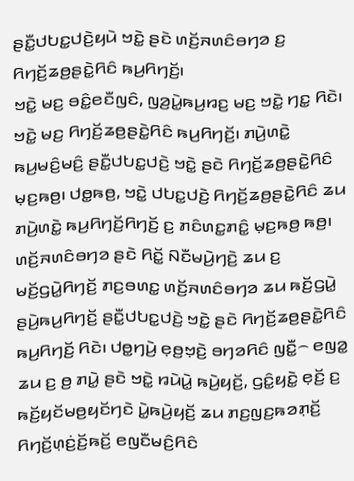ꤔꤢꤪ꤭ꤓꤝꤢ꤭ꤓꤢꤧ꤬ꤟꤣꤧ ꤠꤢꤧ꤭ ꤔꤢꤧ ꤛꤢꤩ꤬ꤏꤛꤢꤨꤋꤚꤤ ꤢ꤬ ꤖꤚꤢꤩ꤬ꤘꤥ꤬ꤔꤢꤧ꤭ꤖꤢꤨ ꤒꤣ꤬ꤖꤚꤢꤩ꤬꤯
ꤠꤢꤧ꤭ ꤗꤢ꤬ ꤋꤢꤨ꤭ꤕꤢꤪꤜꤢꤨ, ꤜꤤ꤬ꤣꤧ꤭ꤒꤣ꤬ꤙꤢ꤬ ꤗꤢ꤬ ꤠꤢꤧ꤭ ꤚꤢ꤭ ꤖꤢꤧ꤯ ꤠꤢꤧ꤭ ꤗꤢ꤬ ꤖꤚꤢꤩ꤬ꤘꤥ꤬ꤔꤢꤧ꤭ꤖꤢꤨ ꤒꤣ꤬ꤖꤚꤢꤩ꤬꤯ ꤊꤣꤧ꤬ꤛꤢꤧ꤭ ꤒꤣ꤬ꤗꤢꤨ꤬ꤗꤢꤨ꤬ ꤔꤢꤪ꤭ꤓꤝꤢ꤭ꤓꤢꤧ꤬ ꤠꤢꤧ꤭ ꤔꤢꤧ ꤖꤚꤢꤩ꤬ꤘꤥ꤬ꤔꤢꤧ꤭ꤖꤢꤨ ꤗ꤫ꤢ꤬ꤒꤥ꤬꤯ ꤓꤥ꤭ꤒꤥ꤬, ꤠꤢꤧ꤭ ꤓꤝꤢ꤭ꤓꤢꤧ꤬ ꤖꤚꤢꤩ꤬ꤘꤥ꤬ꤔꤢꤧ꤭ꤖꤢꤨ ꤘꤣ ꤊꤣꤧ꤬ꤛꤢꤧ꤭ ꤒꤣ꤬ꤖꤚꤢꤩ꤬ꤖꤚꤢꤩ꤬ ꤢ꤬ ꤊꤢꤨꤛꤢ꤭ꤊꤢꤨ꤭ ꤗ꤫ꤢ꤬ꤒꤥ꤬ ꤒꤥ꤬꤯ ꤛꤢꤩ꤬ꤏꤛꤢꤨꤋꤚꤤ ꤔꤢꤧ ꤖꤢꤩ꤭ ꤡꤢꤪꤗꤣꤧ꤬ꤚꤢꤧ꤬ ꤘꤣ ꤢ꤬ ꤗꤢꤩ꤬ꤞꤣꤧ꤭ꤖꤚꤢꤩ꤬ ꤊꤢ꤬ꤋꤛꤢ꤭ ꤛꤢꤩ꤬ꤏꤛꤢꤨꤋꤚꤤ ꤘꤣ ꤒꤢꤩ꤬ꤞꤣꤧ꤭ ꤔꤣꤧ꤬ꤒꤣ꤬ꤖꤚꤢꤩ꤬ ꤔꤢꤪ꤭ꤓꤝꤢ꤭ꤓꤢꤧ꤬ ꤠꤢꤧ꤭ ꤔꤢꤧ ꤖꤚꤢꤩ꤬ꤘꤥ꤬ꤔꤢꤧ꤭ꤖꤢꤨ ꤒꤣ꤬ꤖꤚꤢꤩ꤬ ꤖꤢꤧ꤯ ꤓꤥ꤭ꤚꤣꤧ꤬ ꤕ꤫ꤥ꤬ꤠ꤫ꤢꤧ꤬ ꤋꤚꤤꤖꤢꤨ ꤜꤢꤪ꤭꤮ ꤕꤜꤤ꤭ ꤘꤣ ꤢ꤬ ꤥ꤬ ꤊꤣꤧ꤭ ꤔꤢꤧ ꤠꤢꤧ꤭ ꤙꤣꤧꤣꤧ꤭ ꤒꤣꤧ꤬ꤟꤢꤩ꤬, ꤞꤢꤨ꤭ꤟꤢꤧ꤭ ꤕ꤫ꤢꤩ꤬ ꤢ꤬ ꤒꤢꤩ꤬ꤟꤢꤩꤗꤥ꤬ꤟꤢꤩꤚꤢꤧ ꤣꤧ꤭ꤒꤣꤧ꤬ꤟꤢꤩ꤬ ꤘꤣ ꤊꤢ꤬ꤜꤢ꤬ꤒꤤꤊ꤫ꤢꤩ꤬ ꤖꤚꤢꤩ꤬ꤛ꤫ꤢꤦ꤬ꤢꤩ꤬ꤒꤢꤩ꤬ ꤕꤜꤢꤪꤗꤢꤨ꤬ꤖꤢꤨ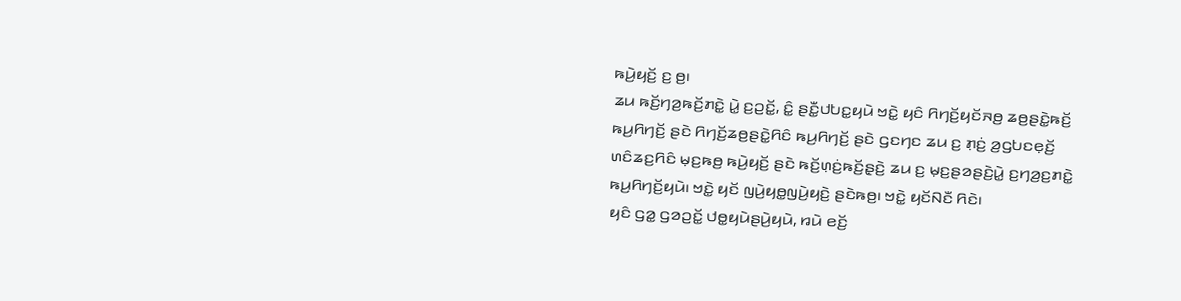ꤒꤣꤧ꤬ꤟꤢꤩ꤬ ꤢ꤬ ꤥ꤬꤯
ꤘꤣ ꤒꤢꤩ꤬ꤚꤤ꤬ꤒꤢꤩ꤬ꤊꤢꤧ꤭ ꤣꤧ꤭ ꤢ꤬ꤑꤢꤩ꤭, ꤢꤨ꤭ ꤔꤢꤪ꤭ꤓꤝꤢ꤭ꤟꤣꤧ ꤠꤢꤧ꤭ ꤟꤢꤨ ꤖꤚꤢꤩ꤬ꤟꤢꤩꤏꤥ꤬ ꤘꤥ꤬ꤔꤢꤧ꤭ꤒꤢꤩ꤬ ꤒꤣ꤬ꤖꤚꤢꤩ꤬ ꤔꤢꤧ ꤖꤚꤢꤩ꤬ꤘꤥ꤬ꤔꤢꤧ꤭ꤖꤢꤨ ꤒꤣ꤬ꤖꤚꤢꤩ꤬ ꤔꤢꤧ ꤞꤢꤚꤢ ꤘꤣ ꤢ꤬ ꤊ꤫ꤢꤦ꤬ ꤤ꤬ꤞꤝꤢꤕ꤫ꤢꤩ꤬ ꤛꤢꤨꤘꤢ꤬ꤖꤢꤨ ꤗ꤫ꤢ꤬ꤒꤥ꤬ ꤒꤣꤧ꤬ꤟꤢꤩ꤬ ꤔꤢꤧ ꤒꤢꤩ꤬ꤛ꤫ꤢꤦ꤬ꤒꤢꤩ꤬ꤔ꤫ꤢꤧ꤬ ꤘꤣ ꤢ꤬ ꤗ꤫ꤢ꤬ꤔꤤꤔꤢꤧ꤬ꤣꤧ꤭ ꤢ꤬ꤚꤤ꤬ꤢ꤬ꤊꤢꤧ꤭ ꤒꤣ꤬ꤖꤚꤢꤩ꤬ꤟꤣꤧ꤯ ꤠꤢꤧ꤭ ꤟꤢꤩ ꤜꤣꤧ꤬ꤟꤥ꤭ꤜꤣꤧ꤬ꤟꤢꤧ꤬ ꤔꤢꤧꤒꤥ꤬꤯ ꤠꤢꤧ꤭ ꤟꤢꤩꤡꤢꤪ ꤖꤢꤧ꤯
ꤟꤢꤨ ꤞꤤ꤭ ꤞꤤꤑꤢꤩ꤭ ꤓꤥ꤭ꤟꤣꤧꤔꤣꤧ꤬ꤟꤣꤧ, ꤙꤣꤧ ꤕꤢꤩ꤬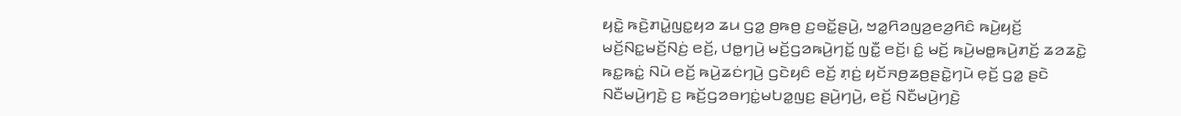ꤟꤢꤧ꤭ ꤒꤢꤧ꤬ꤊꤣꤧ꤭ꤜꤢ꤭ꤟꤤ ꤘꤣ ꤞꤤ꤭ ꤥ꤬ꤒꤥ꤬ ꤢ꤬ꤋꤢꤩ꤭ꤔꤣꤧ꤬, ꤠꤤ꤭ꤖꤤꤜꤤ꤬ꤕꤤ꤬ꤖꤢꤨ ꤒꤣꤧ꤬ꤟꤢꤩ꤬ ꤗꤢꤩ꤬ꤡꤢ꤭ꤗꤢꤩ꤬ꤡꤢꤦ꤬ ꤕꤢꤩ꤬, ꤓꤥ꤭ꤚꤣꤧ꤬ ꤗꤢꤩ꤬ꤞꤤꤒꤣꤧ꤬ꤚꤢꤩ꤭ ꤜꤢꤪ꤭ ꤕꤢꤩ꤬꤯ ꤢꤨ꤭ ꤗꤢꤩ꤬ ꤒꤣꤧ꤬ꤗꤥ꤭ꤒꤣꤧ꤬ꤊꤢꤩ꤬ ꤘꤤꤘꤢꤧ꤭ ꤒꤢ꤭ꤒꤢꤦ꤭ ꤡꤣꤧ ꤕꤢꤩ꤬ ꤒꤣꤧ꤬ꤘꤢꤦꤚꤣꤧ꤬ ꤞꤢꤧꤟꤢꤨ ꤕꤢꤩ꤬ ꤊ꤫ꤢꤦ꤬ ꤟꤢꤩꤏꤥ꤬ꤘꤥ꤬ꤔꤢꤧ꤭ꤚꤣꤧ ꤕ꤫ꤢꤩ꤬ ꤞꤤ꤭ ꤔꤢꤧ ꤡꤢꤪꤗꤣꤧ꤬ꤚꤢꤧ꤬ ꤢ꤬ ꤒꤢꤩ꤬ꤞꤤꤋꤚꤢꤦ꤭ꤗꤝꤤ꤭ꤜꤢ꤬ ꤔꤣꤧ꤬ꤚꤣꤧ꤬, ꤕꤢꤩ꤬ ꤡꤢꤪꤗꤣꤧ꤬ꤚꤢꤧ꤬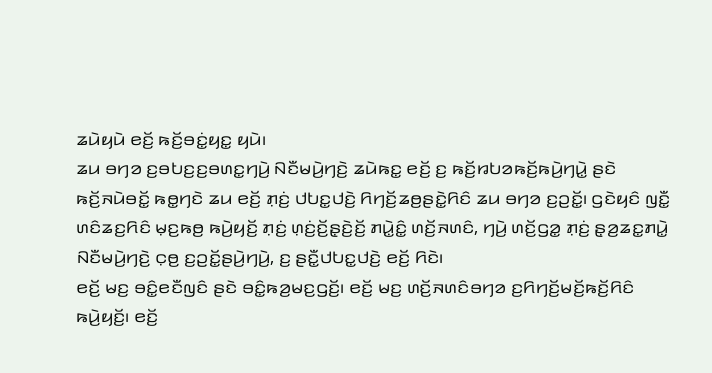ꤘꤣꤧꤟꤣꤧ ꤕꤢꤩ꤬ ꤒꤢꤩ꤬ꤋꤢꤦ꤭ꤟꤢ꤭ ꤟꤣꤧ꤯
ꤘꤣ ꤋꤚꤤ ꤢ꤬ꤋꤝꤢ꤬ꤢ꤬ꤋꤛꤢ꤭ꤚꤣꤧ꤬ ꤡꤢꤪꤗꤣꤧ꤬ꤚꤢꤧ꤬ ꤘꤣꤧꤒꤢ꤭ ꤕꤢꤩ꤬ ꤢ꤬ ꤒꤢꤩ꤬ꤙꤝꤤꤒꤢꤩ꤬ꤒꤣꤧ꤬ꤚꤣꤧ꤭ ꤔꤢꤧ ꤒꤢꤩ꤬ꤏꤣꤧꤋꤢꤩ꤭ ꤒꤥ꤭ꤚꤢꤧ ꤘꤣ ꤕꤢꤩ꤬ ꤊ꤫ꤢꤦ꤬ ꤓꤝꤢ꤭ꤓꤢꤧ꤬ ꤖꤚꤢꤩ꤬ꤘꤥ꤬ꤔꤢꤧ꤭ꤖꤢꤨ ꤘꤣ ꤋꤚꤤ ꤢ꤬ꤑꤢꤩ꤭꤯ ꤞꤢꤧꤟꤢꤨ ꤜꤢꤪ꤭ ꤛꤢꤨꤘꤢ꤬ꤖꤢꤨ ꤗ꤫ꤢ꤬ꤒꤥ꤬ ꤒꤣꤧ꤬ꤟꤢꤩ꤬ ꤊ꤫ꤢꤦ꤬ ꤛ꤫ꤢꤦ꤬ꤢꤩ꤬ꤔ꤫ꤢꤧ꤬ꤢꤩ꤬ ꤊꤣꤧ꤭ꤢꤨ꤭ ꤛꤢꤩ꤬ꤏꤛꤢꤨ, ꤚꤣꤧ꤬ ꤛꤢꤩ꤬ꤞꤤ꤭ ꤊ꤫ꤢꤦ꤬ ꤔ꤫ꤤ꤬ꤘꤢ꤭ꤊꤣꤧ꤭ ꤡꤢꤪꤗꤣꤧ꤬ꤚꤢꤧ꤬ ꤍ꤫ꤥ꤬ ꤢ꤬ꤑꤢꤩ꤭ꤔꤣꤧ꤬ꤚꤣꤧ꤬, ꤢ꤬ ꤔꤢꤪ꤭ꤓꤝꤢ꤭ꤓꤢꤧ꤬ ꤕꤢꤩ꤬ ꤖꤢꤧ꤯
ꤕꤢꤩ꤬ ꤗꤢ꤬ ꤋꤢꤨ꤭ꤕꤢꤪꤜꤢꤨ ꤔꤢꤧ ꤋꤢꤨ꤭ꤒꤤ꤬ꤗꤢ꤬ꤞꤢꤩ꤬꤯ ꤕꤢꤩ꤬ ꤗꤢ꤬ ꤛꤢꤩ꤬ꤏꤛꤢꤨꤋꤚꤤ ꤢ꤬ꤖꤚꤢꤩ꤬ꤗꤢꤩ꤬ꤒꤢꤩ꤬ꤖꤢꤨ ꤒꤣꤧ꤬ꤟꤢꤩ꤬꤯ ꤕꤢꤩ꤬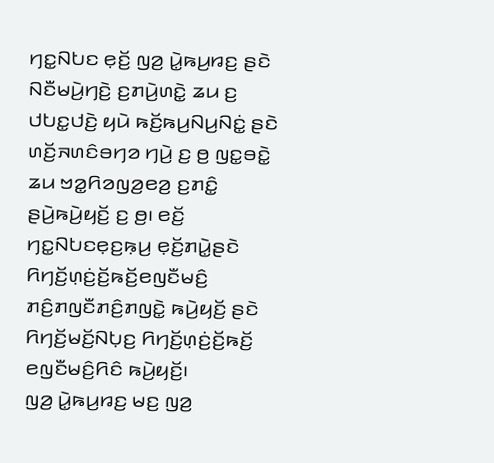ꤚꤢ꤭ꤡꤝꤢ ꤕ꤫ꤢꤩ꤬ ꤜꤤ꤬ ꤣꤧ꤭ꤒꤣ꤬ꤙꤢ꤬ ꤔꤢꤧ ꤡꤢꤪꤗꤣꤧ꤬ꤚꤢꤧ꤬ ꤢ꤬ꤊꤣꤧ꤬ꤛꤢꤧ꤭ ꤘꤣ ꤢ꤬ ꤓꤝꤢ꤭ꤓꤢꤧ꤬ ꤟꤣꤧ ꤒꤢꤩ꤬ꤒꤣ꤬ꤡꤣ꤬ꤡꤢꤦ꤭ ꤔꤢꤧ ꤛꤢꤩ꤬ꤏꤛꤢꤨꤋꤚꤤ ꤚꤣꤧ꤬ ꤢ꤬ ꤥ꤬ ꤜꤢ꤭ꤋꤢꤧ꤭ ꤘꤣ ꤠꤤ꤭ꤖꤤꤜꤤ꤬ꤕꤤ꤬ ꤢ꤬ꤊꤢꤨ꤭ ꤔꤣꤧ꤬ꤒꤣꤧ꤬ꤟꤢꤩ꤬ ꤢ꤬ ꤥ꤬꤯ ꤕꤢꤩ꤬ ꤚꤢ꤭ꤡꤝꤢꤕ꤫ꤢ꤬ꤒ꤫ꤣ꤬ ꤕ꤫ꤢꤩ꤬ꤊꤣꤧ꤭ꤔꤢꤧ ꤖꤚꤢꤩ꤬ꤛ꤫ꤢꤦ꤬ꤢꤩ꤬ꤒꤢꤩ꤬ꤕꤜꤢꤪꤗꤢꤨ꤬ ꤊꤢꤨ꤬ꤊꤜꤢꤪꤊꤢꤨ꤬ꤊꤜꤢꤧ꤭ ꤒꤣꤧ꤬ꤟꤢꤩ꤬ ꤔꤢꤧ ꤖꤚꤢꤩ꤬ꤗꤢꤩ꤬ꤡꤝ꤫ꤢ꤬ ꤖꤚꤢꤩ꤬ꤛ꤫ꤢꤦ꤬ꤢꤩ꤬ꤒꤢꤩ꤬ ꤕꤜꤢꤪꤗꤢꤨ꤬ꤖꤢꤨ ꤒꤣꤧ꤬ꤟꤢꤩ꤬꤯
ꤜꤤ꤬ ꤣꤧ꤭ꤒꤣ꤬ꤙꤢ꤬ ꤗꤢ꤬ ꤜꤤ꤬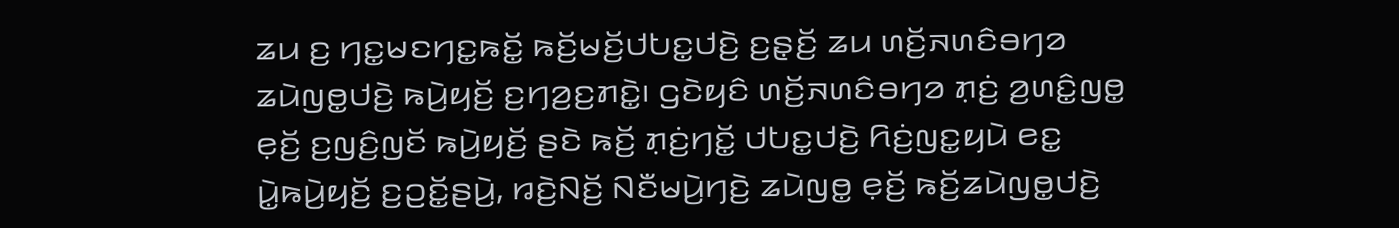ꤘꤣ ꤢ꤬ ꤚꤢ꤭ꤗꤢꤚꤢ꤭ꤒꤢꤩ꤭ ꤒꤢꤩ꤬ꤗꤢꤩ꤬ꤓꤝꤢ꤭ꤓꤢꤧ꤬ ꤢ꤬ꤔ꤫ꤢꤩ꤬ ꤘꤣ ꤛꤢꤩ꤬ꤏꤛꤢꤨꤋꤚꤤ ꤘꤣꤧꤜꤥ꤭ꤓꤢꤧ꤬ ꤒꤣꤧ꤬ꤟꤢꤩ꤬ ꤢ꤬ꤚꤤ꤬ꤢ꤬ꤊꤢꤧ꤭꤯ ꤞꤢꤧꤟꤢꤨ ꤛꤢꤩ꤬ꤏꤛꤢꤨꤋꤚꤤ ꤊ꤫ꤢꤦ꤬ ꤤ꤬ꤛꤢꤨ꤭ꤜꤥ꤭ ꤕ꤫ꤢꤩ꤬ ꤢ꤬ꤜꤢꤨ꤬ꤜꤢꤩ ꤒꤣꤧ꤬ꤟꤢꤩ꤬ ꤔꤢꤧ ꤒꤢꤩ꤬ ꤊ꤫ꤢꤦ꤬ꤚꤢꤩ꤭ ꤓꤝꤢ꤭ꤓꤢꤧ꤬ ꤖꤢꤦ꤬ꤜꤢ꤭ꤟꤣꤧ ꤕꤢ꤭ ꤣꤧ꤭ꤒꤣꤧ꤬ꤟꤢꤩ꤬ ꤢ꤬ꤑꤢꤩ꤭ꤔꤣꤧ꤬, ꤙꤢꤧ꤬ꤡꤢꤩ꤬ ꤡꤢꤪꤗꤣꤧ꤬ꤚꤢꤧ꤬ ꤘꤣꤧꤜꤥ꤭ ꤕ꤫ꤢꤩ꤬ ꤒꤢꤩ꤬ꤘꤣꤧꤜꤥ꤭ꤓꤢꤧ꤬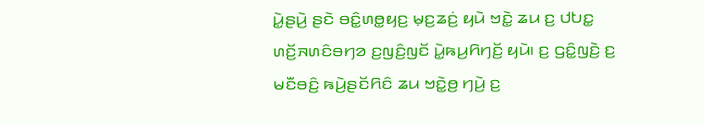ꤣꤧ꤭ꤔꤣꤧ꤬ ꤔꤢꤧ ꤋꤢꤨ꤭ꤛꤥ꤭ꤟꤢ꤬ ꤗ꤫ꤢ꤬ꤘꤢꤦ꤬ ꤟꤣꤧ ꤠꤢꤧ꤭ ꤘꤣ ꤢ꤬ ꤓꤝꤢ꤭ ꤛꤢꤩ꤬ꤏꤛꤢꤨꤋꤚꤤ ꤢ꤬ꤜꤢꤨ꤬ꤜꤢꤩ ꤣꤧ꤭ꤒꤣ꤬ꤖꤚꤢꤩ꤬ ꤟꤣꤧ꤯ ꤢ꤬ ꤞꤢꤨ꤭ꤜꤢꤧ꤬ ꤢ꤬ ꤗꤢꤪꤋꤢꤨ꤬ ꤒꤣꤧ꤬ꤔꤢꤩꤖꤢꤨ ꤘꤣ ꤠꤢꤧ꤭ꤥ꤬ ꤚꤣꤧ꤬ ꤢ꤬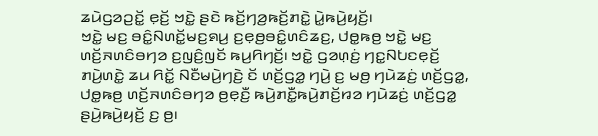ꤘꤣꤧꤞꤤꤑꤢꤩ꤭ ꤕ꤫ꤢꤩ꤬ ꤠꤢꤧ꤭ ꤔꤢꤧ ꤒꤢꤩ꤬ꤚꤤ꤬ꤒꤢꤩ꤬ꤊꤢꤧ꤭ ꤣꤧ꤭ꤒꤣꤧ꤬ꤟꤢꤩ꤬꤯
ꤠꤢꤧ꤭ ꤗꤢ꤬ ꤋꤢꤨ꤭ꤡꤛꤢꤩ꤭ꤗꤢ꤬ꤎꤣ꤬ ꤢ꤬ꤕ꤫ꤥ꤬ꤋꤢꤨ꤭ꤛꤢꤨꤘꤢ꤬, ꤓꤥ꤭ꤒꤥ꤬ ꤠꤢꤧ꤭ ꤗꤢ꤬ ꤛꤢꤩ꤬ꤏꤛꤢꤨꤋꤚꤤ ꤢ꤬ꤜꤢꤨ꤬ꤜꤢꤩ ꤒꤣ꤬ꤖꤚꤢꤩ꤬꤯ ꤠꤢꤧ꤭ ꤞꤤꤛ꤫ꤢꤦ꤬ ꤚꤢ꤭ꤡꤝꤢꤕ꤫ꤢꤩ꤬ ꤊꤣꤧ꤬ꤛꤢꤧ꤭ ꤘꤣ ꤖꤢꤩ꤭ ꤡꤢꤪꤗꤣꤧ꤬ꤚꤢꤧ꤬ ꤢꤩ ꤛꤢꤩ꤬ꤞꤤ꤭ ꤚꤣꤧ꤬ ꤢ꤬ ꤗꤥ꤬ ꤚꤣꤧꤘꤢꤦ꤬ ꤛꤢꤩ꤬ꤞꤤ꤭, ꤓꤥ꤭ꤒꤥ꤬ ꤛꤢꤩ꤬ꤏꤛꤢꤨꤋꤚꤤ ꤥ꤬ꤕ꤫ꤢꤪ꤬ ꤒꤣꤧ꤬ꤊꤢꤪ꤭ꤒꤣꤧ꤬ꤊꤢꤩ꤬ꤙꤤ ꤚꤣꤧꤘꤢꤦ꤬ ꤛꤢꤩ꤬ꤞꤤ꤭ ꤔꤣꤧ꤬ꤒꤣꤧ꤬ꤟꤢꤩ꤬ ꤢ꤬ ꤥ꤬꤯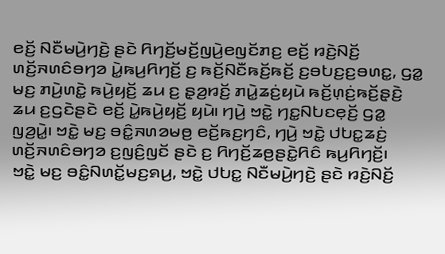ꤕꤢꤩ꤬ ꤡꤢꤪꤗꤣꤧ꤬ꤚꤢꤧ꤬ ꤔꤢꤧ ꤖꤚꤢꤩ꤬ꤗꤢꤩ꤬ꤜꤣꤧ꤬ꤕꤜꤢꤩꤊꤢ꤬ ꤕꤢꤩ꤬ ꤙꤢꤧ꤬ꤡꤢꤩ꤬ ꤛꤢꤩ꤬ꤏꤛꤢꤨꤋꤚꤤ ꤣꤧ꤭ꤒꤣ꤬ꤖꤚꤢꤩ꤬ ꤢ꤬ ꤒꤢꤩ꤬ꤡꤢꤪꤒꤢꤩ꤬ꤒꤢꤩ꤬ ꤢ꤬ꤋꤝꤢ꤬ꤢ꤬ꤋꤛꤢ꤭, ꤞꤤ꤭ ꤗꤢ꤬ ꤊꤣꤧ꤬ꤛꤢꤧ꤭ ꤒꤣꤧ꤬ꤟꤢꤩ꤬ ꤘꤣ ꤢ꤬ ꤔ꤫ꤤ꤬ꤙꤢꤩ꤬ ꤊꤣꤧ꤭ꤘꤢꤦ꤬ꤟꤣꤧ ꤒꤢꤩ꤬ꤛ꤫ꤢꤦ꤬ꤒꤢꤩ꤬ꤔ꤫ꤢꤧ꤬ ꤘꤣ ꤢ꤬ꤞꤢꤧꤔꤢꤧ ꤕꤢꤩ꤬ ꤣꤧ꤭ꤒꤣꤧ꤬ꤟꤢꤩ꤬ ꤟꤣꤧ꤯ ꤚꤣꤧ꤬ ꤠꤢꤧ꤭ ꤚꤢ꤭ꤡꤝꤢꤕ꤫ꤢꤩ꤬ ꤞꤤ꤭ ꤜꤤ꤬ꤣꤧ꤭꤯ ꤠꤢꤧ꤭ ꤗꤢ꤬ ꤋꤢꤨ꤭ꤏꤛꤤꤗꤥ꤬ ꤕꤢꤩ꤬ꤒꤢ꤬ꤚꤢꤨ, ꤚꤣꤧ꤬ ꤠꤢꤧ꤭ ꤓꤝꤢ꤭ꤘꤢꤦ꤬ ꤛꤢꤩ꤬ꤏꤛꤢꤨꤋꤚꤤ ꤢ꤬ꤜꤢꤨ꤬ꤜꤢꤩ ꤔꤢꤧ ꤢ꤬ ꤖꤚꤢꤩ꤬ꤘꤥ꤬ꤔꤢꤧ꤭ꤖꤢꤨ ꤒꤣ꤬ꤖꤚꤢꤩ꤬꤯
ꤠꤢꤧ꤭ ꤗꤢ꤬ ꤋꤢꤨ꤭ꤡꤛꤢꤩ꤭ꤗꤢ꤬ꤎꤣ꤬, ꤠꤢꤧ꤭ ꤓꤝꤢ꤭ ꤡꤢꤪꤗꤣꤧ꤬ꤚꤢꤧ꤬ ꤔꤢꤧ ꤙꤢꤧ꤬ꤡꤢꤩ꤬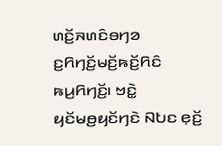ꤛꤢꤩ꤬ꤏꤛꤢꤨꤋꤚꤤ ꤢ꤬ꤖꤚꤢꤩ꤬ꤗꤢꤩ꤬ꤒꤢꤩ꤬ꤖꤢꤨ ꤒꤣ꤬ꤖꤚꤢꤩ꤬꤯ ꤠꤢꤧ꤭ ꤟꤢꤩꤗꤥ꤬ꤟꤢꤩꤚꤢꤧ ꤡꤝꤢ ꤕ꤫ꤢꤩ꤬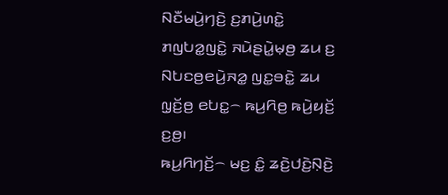ꤡꤢꤪꤗꤣꤧ꤬ꤚꤢꤧ꤬ ꤢ꤬ꤊꤣꤧ꤬ꤛꤢꤧ꤭ ꤊꤜꤝꤤ꤭ꤜꤢꤧ꤭ ꤏꤣꤧꤔꤣꤧ꤭ꤗ꤫ꤥ꤬ ꤘꤣ ꤢ꤬ ꤡꤝꤢꤥ꤬ꤕꤣꤧ꤬ꤏꤤ꤭ ꤜꤢ꤭ꤋꤢꤧ꤭ ꤘꤣ ꤜ꤫ꤢꤩ꤬ꤥ꤬ ꤕꤝꤢ꤭꤮ ꤒꤣ꤬ꤖꤥ꤬ ꤒꤣꤧ꤬ꤟꤢꤩ꤬ ꤢ꤬ꤥ꤬꤯
ꤒꤣ꤬ꤖꤚꤢꤩ꤬꤮ ꤗꤢ꤬ ꤢꤨ꤭ ꤘꤢꤧ꤬ꤓꤢꤧ꤬ꤡ꤫ꤢꤧ꤬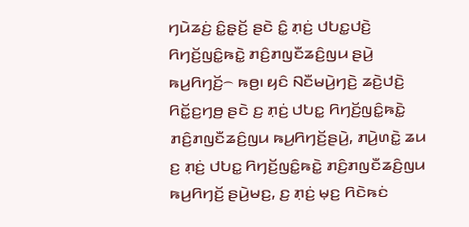ꤚꤣꤧꤘꤢꤦ꤬ ꤢꤨ꤭ꤔ꤫ꤢꤩ꤬ ꤔꤢꤧ ꤢꤨ꤭ ꤊ꤫ꤢꤦ꤬ ꤓꤝꤢ꤭ꤓꤢꤧ꤬ ꤖꤚꤢꤩ꤬ꤜꤢꤨ꤭ꤒꤢꤧ꤭ ꤊꤢꤨ꤬ꤊꤜꤢꤪꤘꤢꤨ꤬ꤜꤣ ꤔꤣꤧ꤬ ꤒꤣ꤬ꤖꤚꤢꤩ꤬꤮ ꤒꤥ꤬꤯ ꤟꤢꤨ ꤡꤢꤪꤗꤣꤧ꤬ꤚꤢꤧ꤬ ꤘꤢꤧ꤬ꤓꤢꤧ꤬ ꤖꤢꤩ꤭ꤢ꤬ꤚꤥ꤬ ꤔꤢꤧ ꤢ꤬ ꤊ꤫ꤢꤦ꤬ ꤓꤝꤢ꤭ ꤖꤚꤢꤩ꤬ꤜꤢꤨ꤭ꤒꤢꤧ꤭ ꤊꤢꤨ꤬ꤊꤜꤢꤪꤘꤢꤨ꤬ꤜꤣ ꤒꤣ꤬ꤖꤚꤢꤩ꤬ꤔꤣꤧ꤬, ꤊꤣꤧ꤬ꤛꤢꤧ꤭ ꤘꤣ ꤢ꤬ ꤊ꤫ꤢꤦ꤬ ꤓꤝꤢ꤭ ꤖꤚꤢꤩ꤬ꤜꤢꤨ꤭ꤒꤢꤧ꤭ ꤊꤢꤨ꤬ꤊꤜꤢꤪꤘꤢꤨ꤬ꤜꤣ ꤒꤣ꤬ꤖꤚꤢꤩ꤬ ꤔꤣꤧ꤬ꤗꤢ꤬, ꤢ꤬ ꤊ꤫ꤢꤦ꤬ ꤗ꤫ꤢ꤬ ꤖꤢꤧꤒꤢꤦ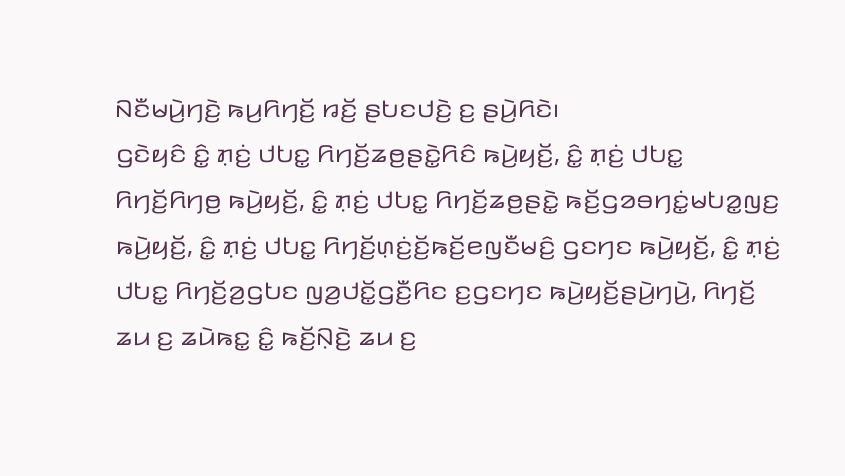ꤡꤢꤪꤗꤣꤧ꤬ꤚꤢꤧ꤬ ꤒꤣ꤬ꤖꤚꤢꤩ꤬ ꤙꤢꤩ꤬ ꤔꤝꤢꤓꤢꤧ꤬ ꤢ꤬ ꤔꤣꤧ꤬ꤖꤢꤧ꤯
ꤞꤢꤧꤟꤢꤨ ꤢꤨ꤭ ꤊ꤫ꤢꤦ꤬ ꤓꤝꤢ꤭ ꤖꤚꤢꤩ꤬ꤘꤥ꤬ꤔꤢꤧ꤭ꤖꤢꤨ ꤒꤣꤧ꤬ꤟꤢꤩ꤬, ꤢꤨ꤭ ꤊ꤫ꤢꤦ꤬ ꤓꤝꤢ꤭ ꤖꤚꤢꤩ꤬ꤖꤚꤥ꤬ ꤒꤣꤧ꤬ꤟꤢꤩ꤬, ꤢꤨ꤭ ꤊ꤫ꤢꤦ꤬ ꤓꤝꤢ꤭ ꤖꤚꤢꤩ꤬ꤘꤥ꤬ꤔꤢꤧ꤭ ꤒꤢꤩ꤬ꤞꤤꤋꤚꤢꤦ꤭ꤗꤝꤤ꤭ꤜꤢ꤬ ꤒꤣꤧ꤬ꤟꤢꤩ꤬, ꤢꤨ꤭ ꤊ꤫ꤢꤦ꤬ ꤓꤝꤢ꤭ ꤖꤚꤢꤩ꤬ꤛ꤫ꤢꤦ꤬ꤢꤩ꤬ꤒꤢꤩ꤬ꤕꤜꤢꤪꤗꤢꤨ꤬ ꤞꤢꤚꤢ ꤒꤣꤧ꤬ꤟꤢꤩ꤬, ꤢꤨ꤭ ꤊ꤫ꤢꤦ꤬ ꤓꤝꤢ꤭ ꤖꤚꤢꤩ꤬ꤤ꤬ꤞꤝꤢ ꤜꤤ꤬ꤓꤢꤩ꤭ꤞꤢꤪ꤬ꤖꤢ ꤢ꤬ꤞꤢꤚꤢ ꤒꤣꤧ꤬ꤟꤢꤩ꤬ꤔꤣꤧ꤬ꤚꤣꤧ꤬, ꤖꤚꤢꤩ꤬ ꤘꤣ ꤢ꤬ ꤘꤣꤧꤒꤢ꤭ ꤢꤨ꤭ ꤒꤢꤩ꤬ꤡ꤫ꤢꤧ꤬ ꤘꤣ ꤢ꤬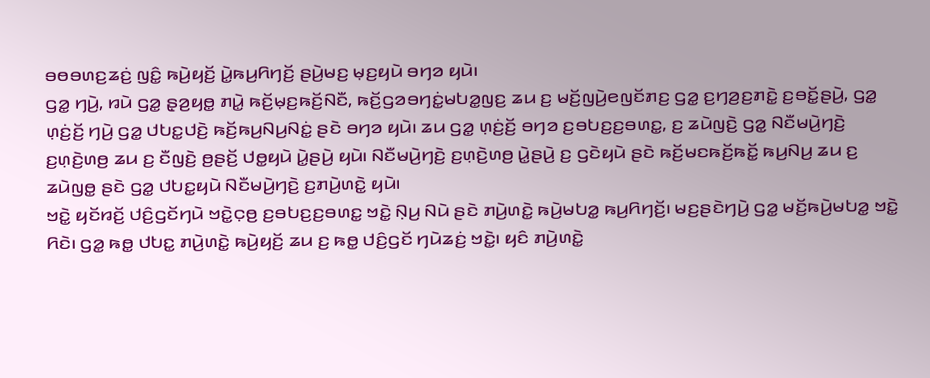ꤋꤥꤋꤛꤢ꤬ꤘꤢꤦ꤬ ꤜꤢꤨ꤭ ꤒꤣꤧ꤬ꤟꤢꤩ꤬ ꤣꤧ꤭ꤒꤣ꤬ꤖꤚꤢꤩ꤬ ꤔꤣꤧ꤬ꤗꤢ꤬ ꤗ꤫ꤢ꤬ꤟꤣꤧ ꤋꤚꤤ ꤟꤣꤧ꤯
ꤞꤤ꤭ ꤚꤣꤧ꤬, ꤙꤣꤧ ꤞꤤ꤭ ꤔ꤫ꤤ꤬ꤟꤥ꤭ ꤊꤣꤧ꤭ ꤒꤢꤩ꤬ꤗ꤫ꤢ꤬ꤒꤢꤩ꤬ꤡꤢꤪ, ꤒꤢꤩ꤬ꤞꤤꤋꤚꤢꤦ꤭ꤗꤝꤤ꤭ꤜꤢ꤬ ꤘꤣ ꤢ꤬ ꤗꤢꤩ꤬ꤜꤣꤧ꤬ꤕꤜꤢꤩꤊꤢ꤬ ꤞꤤ꤭ ꤢ꤬ꤚꤤ꤬ꤢ꤬ꤊꤢꤧ꤭ ꤢ꤬ꤋꤢꤩ꤭ꤔꤣꤧ꤬, ꤞꤤ꤭ ꤛ꤫ꤢꤦ꤬ꤢꤩ꤬ ꤚꤣꤧ꤬ ꤞꤤ꤭ ꤓꤝꤢ꤭ꤓꤢꤧ꤬ ꤒꤢꤩ꤬ꤒꤣ꤬ꤡꤣ꤬ꤡꤢꤦ꤭ ꤔꤢꤧ ꤋꤚꤤ ꤟꤣꤧ꤯ ꤘꤣ ꤞꤤ꤭ ꤛ꤫ꤢꤦ꤬ꤢꤩ꤬ ꤋꤚꤤ ꤢ꤬ꤋꤝꤢ꤬ꤢ꤬ꤋꤛꤢ꤭, ꤢ꤬ ꤘꤣꤧꤜꤢꤧ꤬ ꤞꤤ꤭ ꤡꤢꤪꤗꤣꤧ꤬ꤚꤢꤧ꤬ ꤢ꤬ꤛ꤫ꤢꤧ꤬ꤛꤥ꤬ ꤘꤣ ꤢ꤬ ꤢꤪꤜꤢꤧ꤬ ꤥ꤬ꤔꤢꤩ꤬ ꤓꤥ꤭ꤟꤣꤧ ꤣꤧ꤭ꤔꤣꤧ꤬ ꤟꤣꤧ꤯ ꤡꤢꤪꤗꤣꤧ꤬ꤚꤢꤧ꤬ ꤢ꤬ꤛ꤫ꤢꤧ꤬ꤛꤥ꤬ ꤣꤧ꤭ꤔꤣꤧ꤬ ꤢ꤬ ꤞꤢꤧꤟꤣꤧ ꤔꤢꤧ ꤒꤢꤩ꤬ꤗꤢꤒꤢꤩ꤬ꤒꤢꤩ꤭ ꤒꤣ꤬ꤡꤣ꤬ ꤘꤣ ꤢ꤬ ꤘꤣꤧꤜꤥ꤭ ꤔꤢꤧ ꤞꤤ꤭ ꤓꤝꤢ꤭ꤟꤣꤧ ꤡꤢꤪꤗꤣꤧ꤬ꤚꤢꤧ꤬ ꤢ꤬ꤊꤣꤧ꤬ꤛꤢꤧ꤭ ꤟꤣꤧ꤯
ꤠꤢꤧ꤭ ꤟꤢꤩꤙꤢꤩ꤬ ꤓꤢꤨ꤬ꤞꤢꤩꤚꤣꤧ ꤠꤢꤧ꤭ꤍ꤫ꤥ꤬ ꤢ꤬ꤋꤝꤢ꤬ꤢ꤬ꤋꤛꤢ꤭ ꤠꤢꤧ꤭ ꤡ꤫ꤣ꤬ ꤡꤣꤧ ꤔꤢꤧ ꤊꤣꤧ꤬ꤛꤢꤧ꤭ ꤒꤣꤧ꤬ꤗꤝꤤ꤭ ꤒꤣ꤬ꤖꤚꤢꤩ꤬꤯ ꤗꤢ꤬ꤔꤢꤧꤚꤣꤧ꤬ ꤞꤤ꤭ ꤗꤢꤩ꤬ꤒꤣꤧ꤬ꤗꤝꤤ꤭ ꤠꤢꤧ꤭ ꤖꤢꤧ꤯ ꤞꤤ꤭ ꤒꤥ꤭ ꤓꤝꤢ꤭ ꤊꤣꤧ꤬ꤛꤢꤧ꤭ ꤒꤣꤧ꤬ꤟꤢꤩ꤬ ꤘꤣ ꤢ꤬ ꤒꤥ꤭ ꤓꤢꤨ꤬ꤞꤢꤩ ꤚꤣꤧꤘꤢꤦ꤬ ꤠꤢꤧ꤭꤯ ꤟꤢꤨ ꤊꤣꤧ꤬ꤛꤢꤧ꤭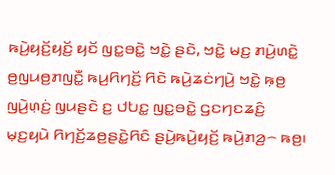ꤒꤣꤧ꤬ꤟꤢꤩ꤬ꤟꤢꤩ꤬ ꤟꤢꤩ ꤜꤢ꤭ꤋꤢꤧ꤭ ꤠꤢꤧ꤭ ꤔꤢꤧ, ꤠꤢꤧ꤭ ꤗꤢ꤬ ꤊꤣꤧ꤬ꤛꤢꤧ꤭ ꤥ꤬ꤜꤣꤥ꤬ꤊꤜꤢꤪ꤭ ꤒꤣ꤬ꤖꤚꤢꤩ꤬ ꤖꤢꤧ ꤒꤣꤧ꤬ꤘꤢꤦꤚꤣꤧ꤬ ꤠꤢꤧ꤭ ꤒ꤫ꤥ꤬ ꤜꤣꤧ꤬ꤛ꤫ꤢꤦ꤬ ꤜꤣꤔꤢꤧ ꤢ꤬ ꤓꤝꤢ꤭ ꤜꤢ꤭ꤋꤢꤧ꤭ ꤞꤢꤚꤢꤘꤢꤨ꤬ ꤗ꤫ꤢ꤬ꤟꤣꤧ ꤖꤚꤢꤩ꤬ꤘꤥ꤬ꤔꤢꤧ꤭ꤖꤢꤨ ꤔꤣꤧ꤬ꤒꤣꤧ꤬ꤟꤢꤩ꤬ ꤒꤣꤧ꤬ꤊꤤ꤬꤮ ꤒꤥ꤬꤯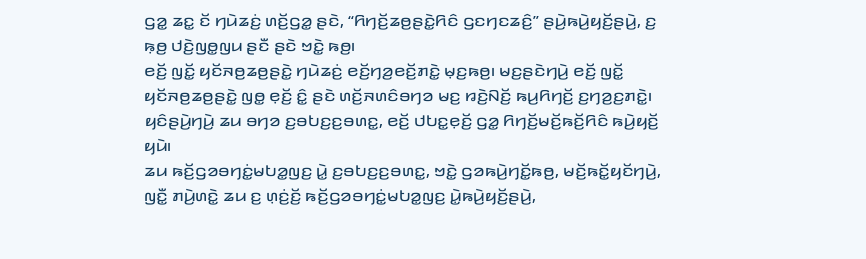ꤞꤤ꤭ ꤘꤢ꤭ ꤢꤩ ꤚꤣꤧꤘꤢꤦ꤬ ꤛꤢꤩ꤬ꤞꤤ꤭ ꤔꤢꤧ, “ꤖꤚꤢꤩ꤬ꤘꤥ꤬ꤔꤢꤧ꤭ꤖꤢꤨ ꤞꤢꤚꤢꤘꤢꤨ꤬” ꤔꤣꤧ꤬ꤒꤣꤧ꤬ꤟꤢꤩ꤬ꤔꤣꤧ꤬, ꤢ꤬ ꤒ꤫ꤥ꤬ ꤓꤢꤧ꤬ꤜꤥ꤭ꤜꤣ ꤔꤢꤪ ꤔꤢꤧ ꤠꤢꤧ꤭ ꤒꤥ꤬꤯
ꤕꤢꤩ꤬ ꤜꤢꤩ꤭ ꤟꤢꤩꤏꤥ꤬ꤘꤥ꤬ꤔꤢꤧ꤭ ꤚꤣꤧꤘꤢꤦ꤬ ꤕꤢꤩ꤬ꤚꤤ꤬ꤕꤢꤩ꤬ꤊꤢꤧ꤭ ꤗ꤫ꤢ꤬ꤒꤥ꤬꤯ ꤗꤢ꤬ꤔꤢꤧꤚꤣꤧ꤬ ꤕꤢꤩ꤬ ꤜꤢꤩ꤭ ꤟꤢꤩꤏꤥ꤬ꤘꤥ꤬ꤔꤢꤧ꤭ ꤜꤥ꤭ ꤕ꤫ꤢꤩ꤬ ꤢꤨ꤭ ꤔꤢꤧ ꤛꤢꤩ꤬ꤏꤛꤢꤨꤋꤚꤤ ꤗꤢ꤬ ꤙꤢꤧ꤬ꤡꤢꤩ꤬ ꤒꤣ꤬ꤖꤚꤢꤩ꤬ ꤢ꤬ꤚꤤ꤬ꤢ꤬ꤊꤢꤧ꤭꤯ ꤟꤢꤨꤔꤣꤧ꤬ꤚꤣꤧ꤬ ꤘꤣ ꤋꤚꤤ ꤢ꤬ꤋꤝꤢ꤬ꤢ꤬ꤋꤛꤢ꤭, ꤕꤢꤩ꤬ ꤓꤝꤢ꤭ꤕ꤫ꤢꤩ꤬ ꤞꤤ꤭ ꤖꤚꤢꤩ꤬ꤗꤢꤩ꤬ꤒꤢꤩ꤬ꤖꤢꤨ ꤒꤣꤧ꤬ꤟꤢꤩ꤬ ꤟꤣꤧ꤯
ꤘꤣ ꤒꤢꤩ꤬ꤞꤤꤋꤚꤢꤦ꤭ꤗꤝꤤ꤭ꤜꤢ꤬ ꤣꤧ꤭ ꤢ꤬ꤋꤝꤢ꤬ꤢ꤬ꤋꤛꤢ꤭, ꤠꤢꤧ꤭ ꤞꤤꤒꤣꤧ꤬ꤚꤢꤩ꤭ꤒꤥ꤬, ꤗꤢꤩ꤬ꤒꤢꤩ꤭ꤟꤢꤩꤚꤣꤧ꤬, ꤜꤢꤪ꤭ ꤊꤣꤧ꤬ꤛꤢꤧ꤭ ꤘꤣ ꤢ꤬ ꤛ꤫ꤢꤦ꤬ꤢꤩ꤬ ꤒꤢꤩ꤬ꤞꤤꤋꤚꤢꤦ꤭ꤗꤝꤤ꤭ꤜꤢ꤬ ꤣꤧ꤭ꤒꤣꤧ꤬ꤟꤢꤩ꤬ꤔꤣꤧ꤬,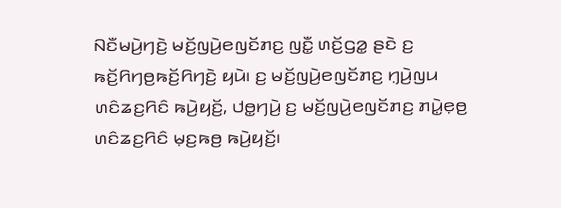ꤡꤢꤪꤗꤣꤧ꤬ꤚꤢꤧ꤬ ꤗꤢꤩ꤬ꤜꤣꤧ꤬ꤕꤜꤢꤩꤊꤢ꤬ ꤜꤢꤪ꤭ ꤛꤢꤩ꤬ꤞꤤ꤭ ꤔꤢꤧ ꤢ꤬ ꤒꤢꤩ꤬ꤖꤚꤥ꤬ꤒꤢꤩ꤬ꤖꤚꤢꤧ꤬ ꤟꤣꤧ꤯ ꤢ꤬ ꤗꤢꤩ꤬ꤜꤣꤧ꤬ꤕꤜꤢꤩꤊꤢ꤬ ꤚ꤫ꤣꤧ꤬ꤜꤣ ꤛꤢꤨꤘꤢ꤬ꤖꤢꤨ ꤒꤣꤧ꤬ꤟꤢꤩ꤬, ꤓꤥ꤭ꤚꤣꤧ꤬ ꤢ꤬ ꤗꤢꤩ꤬ꤜꤣꤧ꤬ꤕꤜꤢꤩꤊꤢ꤬ ꤊꤣꤧ꤭ꤕ꤫ꤥ꤬ ꤛꤢꤨꤘꤢ꤬ꤖꤢꤨ ꤗ꤫ꤢ꤬ꤒꤥ꤬ ꤒꤣꤧ꤬ꤟꤢꤩ꤬꤯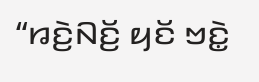“ꤙꤢꤧ꤬ꤡꤢꤩ꤬ ꤟꤢꤩ ꤠꤢꤧ꤭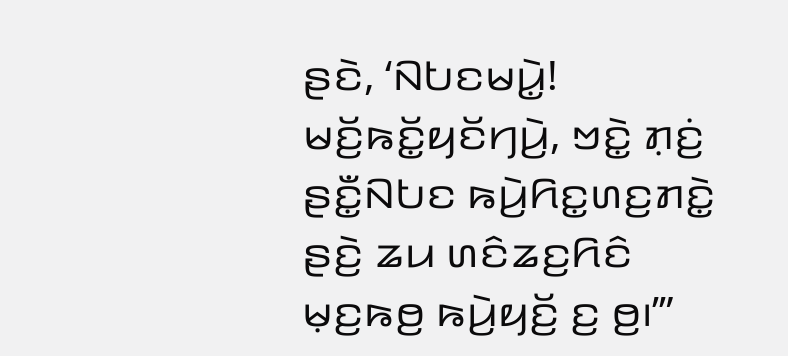ꤔꤢꤧ, ‘ꤡꤝꤢꤗꤣꤧ꤭! ꤗꤢꤩ꤬ꤒꤢꤩ꤭ꤟꤢꤩꤚꤣꤧ꤬, ꤠꤢꤧ꤭ ꤊ꤫ꤢꤦ꤬ ꤔꤢꤪ꤭ꤡꤝꤢ ꤒꤣꤧ꤬ꤖꤢ꤭ꤛꤢ꤬ꤊꤢꤧ꤭ ꤔꤢꤧ꤬ ꤘꤣ ꤛꤢꤨꤘꤢ꤬ꤖꤢꤨ ꤗ꤫ꤢ꤬ꤒꤥ꤬ ꤒꤣꤧ꤬ꤟꤢꤩ꤬ ꤢ꤬ ꤥ꤬꤯’”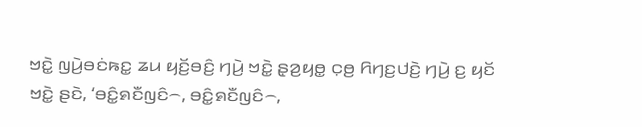ꤠꤢꤧ꤭ ꤜꤣꤧ꤬ꤋꤢꤦꤒꤢ꤭ ꤘꤣ ꤟꤢꤩ꤬ꤋꤢꤨ꤬ ꤚꤣꤧ꤬ ꤠꤢꤧ꤭ ꤔ꤫ꤤ꤬ꤟꤥ꤭ ꤍ꤫ꤥ꤬ ꤖꤚꤢ꤬ꤓꤢꤧ꤬ ꤚꤣꤧ꤬ ꤢ꤬ ꤟꤢꤩ ꤠꤢꤧ꤭ ꤔꤢꤧ, ‘ꤋꤢꤨ꤭ꤎꤢꤪꤜꤢꤨ꤮, ꤋꤢꤨ꤭ꤎꤢꤪꤜꤢꤨ꤮,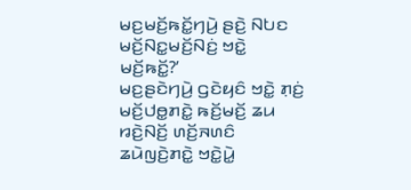ꤗꤢ꤬ꤗꤢꤩ꤬ꤒꤢꤩ꤭ꤚꤣꤧ꤬ ꤔꤢꤧ꤬ ꤡꤝꤢ ꤗꤢꤩ꤬ꤡꤢ꤭ꤗꤢꤩ꤬ꤡꤢꤦ꤬ ꤠꤢꤧ꤭ ꤗꤢꤩ꤬ꤒꤢꤩ꤭?’
ꤗꤢ꤬ꤔꤢꤧꤚꤣꤧ꤬ ꤞꤢꤧꤟꤢꤨ ꤠꤢꤧ꤭ ꤊ꤫ꤢꤦ꤬ ꤗꤢꤩ꤬ꤓꤥ꤭ꤊꤢꤧ꤭ ꤒꤢꤩ꤬ꤗꤢꤩ꤬ ꤘꤣ ꤙꤢꤧ꤬ꤡꤢꤩ꤬ ꤛꤢꤩ꤬ꤏꤛꤢꤨ ꤘꤣꤧꤜꤢꤧ꤬ꤊꤢꤧ꤭ ꤠꤢꤧ꤭ꤣꤧ꤭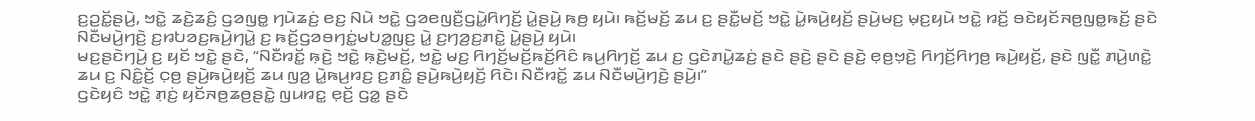ꤢ꤬ꤑꤢꤩ꤭ꤔꤣꤧ꤬, ꤠꤢꤧ꤭ ꤘꤢꤧ꤬ꤘꤢꤨ꤬ ꤞꤤꤜꤥ꤭ ꤚꤣꤧꤘꤢꤦ꤬ ꤕꤢ꤬ ꤡꤣꤧ ꤠꤢꤧ꤭ ꤞꤤꤕꤜꤢꤪ꤬ꤞꤣꤧ꤭ꤖꤚꤢꤩ꤬ ꤣꤧ꤭ꤔꤣꤧ꤬ ꤒꤥ꤬ ꤟꤣꤧ꤯ ꤒꤢꤩ꤬ꤗꤢꤩ꤬ ꤘꤣ ꤢ꤬ ꤔꤢꤪ꤭ꤗꤢꤩ꤬ ꤠꤢꤧ꤭ ꤣꤧ꤭ꤒꤣꤧ꤬ꤟꤢꤩ꤬ ꤔꤣꤧ꤬ꤗꤢ꤬ ꤗ꤫ꤢ꤬ꤟꤣꤧ ꤠꤢꤧ꤭ ꤙꤢꤩ꤬ ꤋꤢꤧꤟꤢꤩꤏꤥ꤬ꤜꤥ꤭ꤒꤢꤩ꤬ ꤔꤢꤧ ꤡꤢꤪꤗꤣꤧ꤬ꤚꤢꤧ꤬ ꤢ꤬ꤙꤝꤤꤢ꤬ꤒꤣꤧ꤬ꤚꤣꤧ꤭ ꤢ꤬ ꤒꤢꤩ꤬ꤞꤤꤋꤚꤢꤦ꤭ꤗꤝꤤ꤭ꤜꤢ꤬ ꤣꤧ꤭ ꤢ꤬ꤚꤤ꤬ꤢ꤬ꤊꤢꤧ꤭ ꤣꤧ꤭ꤔꤣꤧ꤬ ꤟꤣꤧ꤯
ꤗꤢ꤬ꤔꤢꤧꤚꤣꤧ꤬ ꤢ꤬ ꤟꤢꤩ ꤠꤢꤧ꤭ ꤔꤢꤧ, “ꤡꤢꤪꤙꤢꤩ꤭ ꤒ꤫ꤢꤧ꤬ ꤠꤢꤧ꤭ ꤒ꤫ꤢꤧ꤬ꤗꤢꤩ꤬, ꤠꤢꤧ꤭ ꤗꤢ꤬ ꤖꤚꤢꤩ꤬ꤗꤢꤩ꤬ꤒꤢꤩ꤬ꤖꤢꤨ ꤒꤣ꤬ꤖꤚꤢꤩ꤬ ꤘꤣ ꤢ꤬ ꤞꤢꤧꤊꤣꤧ꤭ꤘꤢꤦ꤬ ꤔꤢꤧ ꤔꤢꤧ꤬ ꤔꤢꤧ ꤔꤢꤧ꤬ ꤕ꤫ꤥ꤬ꤠ꤫ꤢꤧ꤬ ꤖꤚꤢꤩ꤬ꤖꤚꤥ꤬ ꤒꤣꤧ꤬ꤟꤢꤩ꤬, ꤔꤢꤧ ꤜꤢꤪ꤭ ꤊꤣꤧ꤬ꤛꤢꤧ꤭ ꤘꤣ ꤢ꤬ ꤡꤢꤨ꤭ꤢꤩ꤬ ꤍ꤫ꤥ꤬ ꤔꤣꤧ꤬ꤒꤣꤧ꤬ꤟꤢꤩ꤬ ꤘꤣ ꤜꤤ꤬ ꤣꤧ꤭ꤒꤣ꤬ꤙꤢ꤬ ꤢ꤬ꤊꤢꤨ꤭ ꤔꤣꤧ꤬ꤒꤣꤧ꤬ꤟꤢꤩ꤬ ꤖꤢꤧ꤯ ꤡꤢꤪꤙꤢꤩ꤭ ꤘꤣ ꤡꤢꤪꤗꤣꤧ꤬ꤚꤢꤧ꤬ ꤔꤣꤧ꤬꤯”
ꤞꤢꤧꤟꤢꤨ ꤠꤢꤧ꤭ ꤊ꤫ꤢꤦ꤬ ꤟꤢꤩꤏꤥ꤬ꤘꤥ꤬ꤔꤢꤧ꤭ ꤜꤣꤙꤢ꤭ ꤕ꤫ꤢꤩ꤬ ꤞꤤ꤭ ꤔꤢꤧ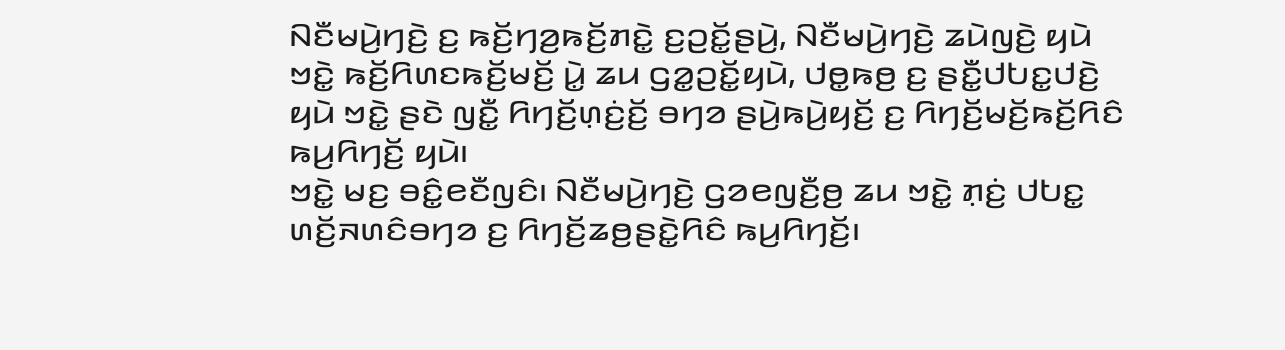ꤡꤢꤪꤗꤣꤧ꤬ꤚꤢꤧ꤬ ꤢ꤬ ꤒꤢꤩ꤬ꤚꤤ꤬ꤒꤢꤩ꤬ꤊꤢꤧ꤭ ꤢ꤬ꤑꤢꤩ꤭ꤔꤣꤧ꤬, ꤡꤢꤪꤗꤣꤧ꤬ꤚꤢꤧ꤬ ꤘꤣꤧꤜꤢꤧ꤬ ꤟꤣꤧ ꤠꤢꤧ꤭ ꤒꤢꤩ꤬ꤖꤛꤢꤒꤢꤩ꤬ꤗꤢꤩ꤬ ꤣꤧ꤭ ꤘꤣ ꤞꤤ꤭ꤑꤢꤩ꤭ꤟꤣꤧ, ꤓꤥ꤭ꤒꤥ꤬ ꤢ꤬ ꤔꤢꤪ꤭ꤓꤝꤢ꤭ꤓꤢꤧ꤬ ꤟꤣꤧ ꤠꤢꤧ꤭ ꤔꤢꤧ ꤜꤢꤪ꤭ ꤖꤚꤢꤩ꤬ꤛ꤫ꤢꤦ꤬ꤢꤩ꤬ ꤋꤚꤤ ꤔꤣꤧ꤬ꤒꤣꤧ꤬ꤟꤢꤩ꤬ ꤢ꤬ ꤖꤚꤢꤩ꤬ꤗꤢꤩ꤬ꤒꤢꤩ꤬ꤖꤢꤨ ꤒꤣ꤬ꤖꤚꤢꤩ꤬ ꤟꤣꤧ꤯
ꤠꤢꤧ꤭ ꤗꤢ꤬ ꤋꤢꤨ꤭ꤕꤢꤪꤜꤢꤨ꤯ ꤡꤢꤪꤗꤣꤧ꤬ꤚꤢꤧ꤬ ꤞꤤꤕꤜꤢꤪ꤬ꤥ꤬ ꤘꤣ ꤠꤢꤧ꤭ ꤊ꤫ꤢꤦ꤬ ꤓꤝꤢ꤭ ꤛꤢꤩ꤬ꤏꤛꤢꤨꤋꤚꤤ ꤢ꤬ ꤖꤚꤢꤩ꤬ꤘꤥ꤬ꤔꤢꤧ꤭ꤖꤢꤨ ꤒꤣ꤬ꤖꤚꤢꤩ꤬꤯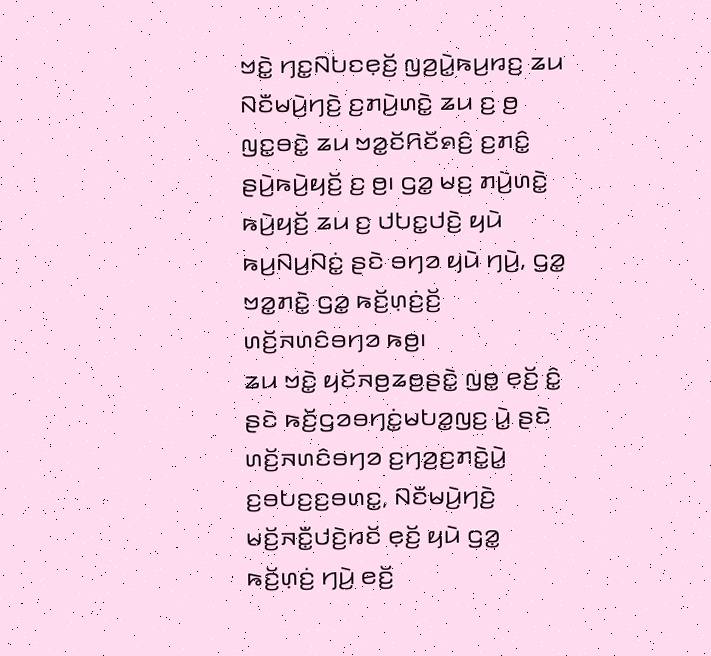ꤠꤢꤧ꤭ ꤚꤢ꤭ꤡꤝꤢꤕ꤫ꤢꤩ꤬ ꤜꤤ꤬ꤣꤧ꤭ꤒꤣ꤬ꤙꤢ꤬ ꤘꤣ ꤡꤢꤪꤗꤣꤧ꤬ꤚꤢꤧ꤬ ꤢ꤬ꤊꤣꤧ꤬ꤛꤢꤧ꤭ ꤘꤣ ꤢ꤬ ꤥ꤬ ꤜꤢ꤭ꤋꤢꤧ꤭ ꤘꤣ ꤠꤤ꤭ꤢꤩꤖꤢꤩꤎꤢꤨ꤬ ꤢ꤬ꤊꤢꤨ꤭ ꤔꤣꤧ꤬ꤒꤣꤧ꤬ꤟꤢꤩ꤬ ꤢ꤬ ꤥ꤬꤯ ꤞꤤ꤭ ꤗꤢ꤬ ꤊꤣꤧ꤬ꤛꤢꤧ꤭ ꤒꤣꤧ꤬ꤟꤢꤩ꤬ ꤘꤣ ꤢ꤬ ꤓꤝꤢ꤭ꤓꤢꤧ꤬ ꤟꤣꤧ ꤒꤣ꤬ꤡꤣ꤬ꤡꤢꤦ꤭ ꤔꤢꤧ ꤋꤚꤤ ꤟꤣꤧ ꤚꤣꤧ꤬, ꤞꤤ꤭ ꤠꤤ꤭ꤊꤢꤧ꤭ ꤞꤤ꤭ ꤒꤢꤩ꤬ꤛ꤫ꤢꤦ꤬ꤢꤩ꤬ ꤛꤢꤩ꤬ꤏꤛꤢꤨꤋꤚꤤ ꤒꤥ꤬꤯
ꤘꤣ ꤠꤢꤧ꤭ ꤟꤢꤩꤏꤥ꤬ꤘꤥ꤬ꤔꤢꤧ꤭ ꤜꤥ꤭ ꤕ꤫ꤢꤩ꤬ ꤢꤨ꤭ ꤔꤢꤧ ꤒꤢꤩ꤬ꤞꤤꤋꤚꤢꤦ꤭ꤗꤝꤤ꤭ꤜꤢ꤬ ꤣꤧ꤭ ꤔꤢꤧ ꤛꤢꤩ꤬ꤏꤛꤢꤨꤋꤚꤤ ꤢ꤬ꤚꤤ꤬ꤢ꤬ꤊꤢꤧ꤭ꤣꤧ꤭ ꤢ꤬ꤋꤝꤢ꤬ꤢ꤬ꤋꤛꤢ꤭, ꤡꤢꤪꤗꤣꤧ꤬ꤚꤢꤧ꤬ ꤗꤢꤩ꤬ꤏꤢꤪ꤭ꤓꤢꤧ꤬ꤙꤢꤩ ꤕ꤫ꤢꤩ꤬ ꤟꤣꤧ ꤞꤤ꤭ ꤒꤢꤩ꤬ꤛ꤫ꤢꤦ꤬ ꤚꤣꤧ꤬ ꤕꤢꤩ꤬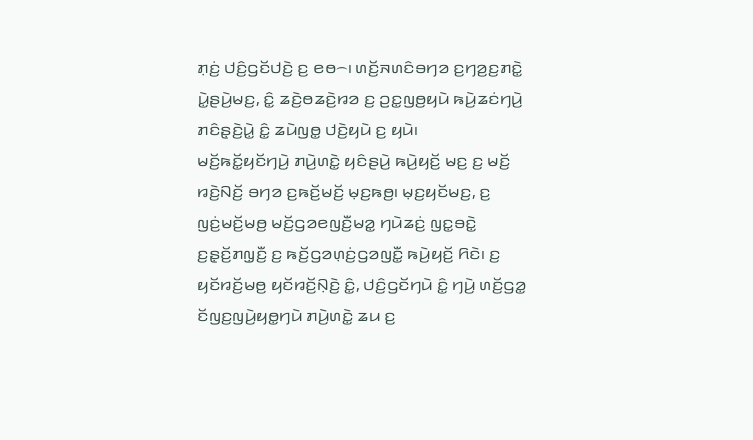ꤊ꤫ꤢꤦ꤬ ꤓꤢꤨ꤬ꤞꤢꤩꤓꤢꤧ꤬ ꤢ꤬ ꤕꤥ꤮꤯ ꤛꤢꤩ꤬ꤏꤛꤢꤨꤋꤚꤤ ꤢ꤬ꤚꤤ꤬ꤢ꤬ꤊꤢꤧ꤭ ꤣꤧ꤭ꤔꤣꤧ꤬ꤗꤢ꤬, ꤢꤨ꤭ ꤘꤢꤧ꤬ꤥꤘꤢꤧ꤬ꤙꤤ ꤢ꤬ ꤑꤢ꤭ꤜꤥ꤬ꤟꤣꤧ ꤒꤣꤧ꤬ꤘꤢꤦꤚꤣꤧ꤬ ꤊꤢꤨꤔ꤫ꤢꤧ꤬ꤣꤧ꤭ ꤢꤨ꤭ ꤘꤣꤧꤜꤥ꤭ ꤓꤢꤧ꤬ꤟꤣꤧ ꤢ꤬ ꤟꤣꤧ꤯
ꤗꤢꤩ꤬ꤒꤢꤩ꤭ꤟꤢꤩꤚꤣꤧ꤬ ꤊꤣꤧ꤬ꤛꤢꤧ꤭ ꤟꤢꤨꤔꤣꤧ꤬ ꤒꤣꤧ꤬ꤟꤢꤩ꤬ ꤗꤢ꤬ ꤢ꤬ ꤗꤢꤩ꤬ ꤙꤢꤧ꤬ꤡꤢꤩ꤬ ꤋꤚꤤ ꤢ꤬ꤒꤢꤩ꤬ꤗꤢꤩ꤬ ꤗ꤫ꤢ꤬ꤒꤥ꤬꤯ ꤗ꤫ꤢ꤬ꤟꤢꤩꤗꤢ꤬, ꤢ꤬ ꤜꤢꤦ꤬ꤗꤢꤩ꤬ꤗꤥ꤬ ꤗꤢꤩ꤬ꤞꤤꤕꤜꤢꤪ꤬ꤗꤤ꤭ ꤚꤣꤧꤘꤢꤦ꤬ ꤜꤢ꤭ꤋꤢꤧ꤭ ꤢ꤬ꤔ꤫ꤢꤩ꤬ꤊꤜ꤫ꤢꤪ꤬ ꤢ꤬ ꤒꤢꤩ꤬ꤞꤤꤛ꤫ꤢꤦ꤬ꤞꤤꤜꤢꤪ꤭ ꤒꤣꤧ꤬ꤟꤢꤩ꤬ ꤖꤢꤧ꤯ ꤢ꤬ ꤟꤢꤩꤙꤢꤩ꤬ꤗꤥ꤬ ꤟꤢꤩꤙꤢꤩ꤬ꤡ꤫ꤢꤧ꤬ ꤢꤨ꤭, ꤓꤢꤨ꤬ꤞꤢꤩꤚꤣꤧ ꤢꤨ꤭ ꤚꤣꤧ꤬ ꤛꤢꤩ꤬ꤞꤤ꤭ ꤢꤩꤜꤢ꤬ꤜꤣꤧ꤬ꤟꤥ꤭ꤚꤣꤧ ꤊꤣꤧ꤬ꤛꤢꤧ꤭ ꤘꤣ ꤢ꤬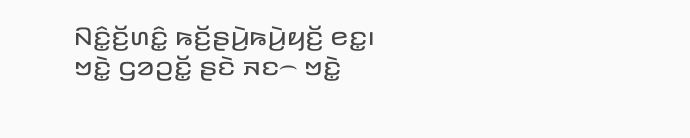ꤡꤢꤨ꤭ꤢꤩ꤬ꤛꤢꤨ꤭ ꤒꤢꤩ꤬ꤔꤣꤧ꤬ꤒꤣꤧ꤬ꤟꤢꤩ꤬ ꤕꤢ꤭꤯
ꤠꤢꤧ꤭ ꤞꤤꤑꤢꤩ꤭ ꤔꤢꤧ ꤏꤢ꤮ ꤠꤢꤧ꤭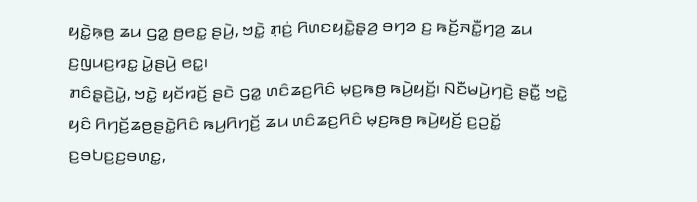ꤟꤢꤧ꤭ꤒ꤫ꤥ꤬ ꤘꤣ ꤞꤤ꤭ ꤥ꤬ꤕꤢ꤭ ꤔꤣꤧ꤬, ꤠꤢꤧ꤭ ꤊ꤫ꤢꤦ꤬ ꤖꤛꤢꤟꤢꤧ꤭ꤔ꤫ꤤ꤬ ꤋꤚꤤ ꤢ꤬ ꤒꤢꤩ꤬ꤏꤢꤪ꤭ꤚꤤ꤬ ꤘꤣ ꤢ꤬ꤜꤣꤢ꤬ꤙꤢ꤭ ꤣꤧ꤭ꤔꤣꤧ꤬ ꤕꤢ꤭꤯
ꤊꤢꤨꤔ꤫ꤢꤧ꤬ꤣꤧ꤭, ꤠꤢꤧ꤭ ꤟꤢꤩꤙꤢꤩ꤬ ꤔꤢꤧ ꤞꤤ꤭ ꤛꤢꤨꤘꤢ꤬ꤖꤢꤨ ꤗ꤫ꤢ꤬ꤒꤥ꤬ ꤒꤣꤧ꤬ꤟꤢꤩ꤬꤯ ꤡꤢꤪꤗꤣꤧ꤬ꤚꤢꤧ꤬ ꤔꤢꤪ꤭ ꤠꤢꤧ꤭ ꤟꤢꤨ ꤖꤚꤢꤩ꤬ꤘꤥ꤬ꤔꤢꤧ꤭ꤖꤢꤨ ꤒꤣ꤬ꤖꤚꤢꤩ꤬ ꤘꤣ ꤛꤢꤨꤘꤢ꤬ꤖꤢꤨ ꤗ꤫ꤢ꤬ꤒꤥ꤬ ꤒꤣꤧ꤬ꤟꤢꤩ꤬ ꤢ꤬ꤑꤢꤩ꤭ ꤢ꤬ꤋꤝꤢ꤬ꤢ꤬ꤋꤛꤢ꤭,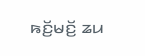ꤒꤢꤩ꤬ꤗꤢꤩ꤬ ꤘꤣ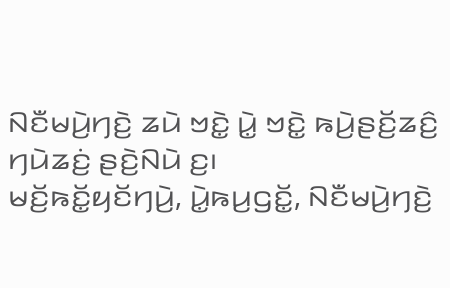ꤡꤢꤪꤗꤣꤧ꤬ꤚꤢꤧ꤬ ꤘꤣꤧ ꤠꤢꤧ꤭ ꤣꤧ꤭ ꤠꤢꤧ꤭ ꤒꤣꤧ꤬ꤔꤢꤩ꤬ꤘꤢꤨ꤬ ꤚꤣꤧꤘꤢꤦ꤬ ꤔꤢꤧ꤬ꤡꤣꤧ ꤢ꤬꤯
ꤗꤢꤩ꤬ꤒꤢꤩ꤭ꤟꤢꤩꤚꤣꤧ꤬, ꤣꤧ꤭ꤒꤣ꤬ꤞꤢꤩ꤭, ꤡꤢꤪꤗꤣꤧ꤬ꤚꤢꤧ꤬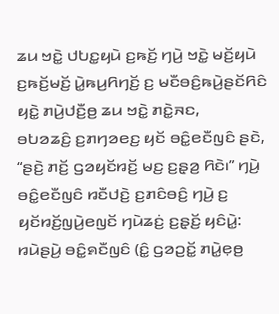ꤘꤣ ꤠꤢꤧ꤭ ꤓꤝꤢ꤭ꤟꤣꤧ ꤢ꤬ꤒꤢꤩ꤬ ꤚꤣꤧ꤬ ꤠꤢꤧ꤭ ꤗꤢꤩ꤬ꤟꤣꤧ ꤢ꤬ꤒꤢꤩ꤬ꤗꤢꤩ꤬ ꤣꤧ꤭ꤒꤣ꤬ꤖꤚꤢꤩ꤬ ꤢ꤬ ꤗꤢꤪꤋꤢꤨ꤬ꤒꤣꤧ꤬ꤔꤢꤩꤖꤢꤨ ꤟꤢꤧ꤭ ꤊꤣꤧ꤬ꤓꤢꤪ꤬ꤥ꤬ ꤘꤣ ꤠꤢꤧ꤭ ꤊꤢꤧ꤭ꤏꤢ,
ꤋꤝꤤꤘꤢꤨ꤬ ꤢ꤬ꤊꤚꤤꤕꤢ꤬ ꤟꤢꤩ ꤋꤢꤨ꤭ꤕꤢꤪꤜꤢꤨ ꤔꤢꤧ, “ꤔꤢꤧ꤬ ꤊꤢꤩ꤬ ꤞꤤꤟꤢꤩꤙꤢꤩ꤬ ꤗꤢ꤬ ꤢ꤬ꤔ꤫ꤤ꤬ ꤖꤢꤧ꤯” ꤚꤣꤧ꤬ ꤋꤢꤨ꤭ꤕꤢꤪꤜꤢꤨ ꤙꤢꤪꤓꤢꤧ꤬ ꤢ꤬ꤊꤢꤨꤋꤢꤨ꤬ ꤚꤣꤧ꤬ ꤢ꤬ ꤟꤢꤩꤙꤢꤩ꤬ꤜꤣꤧ꤬ꤕꤜꤢꤩ ꤚꤣꤧꤘꤢꤦ꤬ ꤢ꤬ꤔ꤫ꤢꤩ꤬ ꤟꤢꤨꤣꤧ꤭:
ꤙꤣꤧꤔꤣꤧ꤬ ꤋꤢꤨ꤭ꤎꤢꤪꤜꤢꤨ (ꤢꤨ꤭ ꤞꤤꤑꤢꤩ꤭ ꤊꤣꤧ꤭ꤕ꤫ꤥ꤬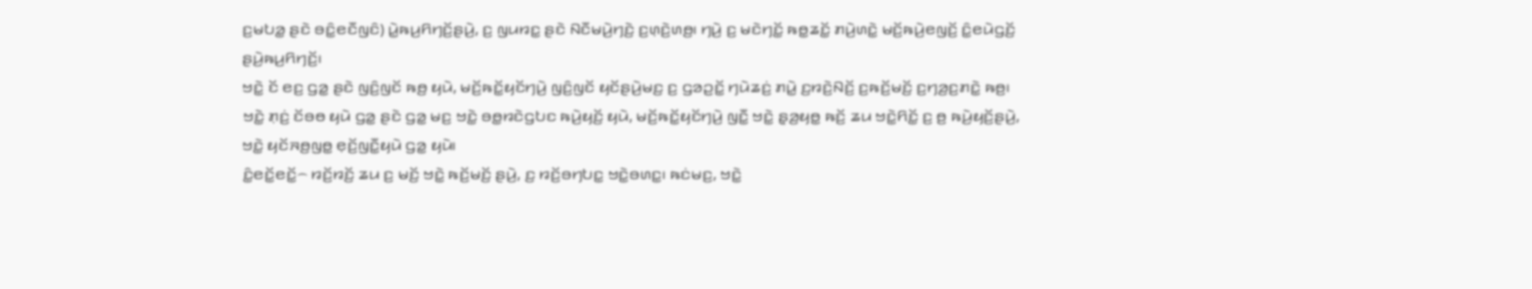ꤢ꤬ꤗꤝꤤ꤭ ꤔꤢꤧ ꤋꤢꤨ꤭ꤕꤢꤪꤜꤢꤨ) ꤣꤧ꤭ꤒꤣ꤬ꤖꤚꤢꤩ꤬ꤔꤣꤧ꤬, ꤢ꤬ ꤜꤣꤙꤢ꤭ ꤔꤢꤧ ꤡꤢꤪꤗꤣꤧ꤬ꤚꤢꤧ꤬ ꤢ꤬ꤛ꤫ꤢꤧ꤬ꤛꤥ꤬꤯ ꤚꤣꤧ꤬ ꤢ꤬ ꤗꤢꤧꤚꤢꤩ꤭ ꤒꤥ꤭ꤘꤢꤩ꤭ ꤊꤣꤧ꤬ꤛꤢꤧ꤭ ꤗꤢꤩ꤬ꤒꤣꤧ꤬ꤕꤜꤢꤩ꤬ ꤢꤨ꤭ꤕꤣꤧꤞꤢꤩ꤬ ꤔꤣꤧ꤬ꤒꤣ꤬ꤖꤚꤢꤩ꤬꤯
ꤠꤢꤧ꤭ ꤢꤩ ꤕꤢ꤬ ꤞꤤ꤭ ꤔꤢꤧ ꤜꤢꤨ꤬ꤜꤢꤩ ꤒꤥ꤬ ꤟꤣꤧ, ꤗꤢꤩ꤬ꤒꤢꤩ꤭ꤟꤢꤩꤚꤣꤧ꤬ ꤜꤢꤨ꤬ꤜꤢꤩ ꤟꤢꤩꤔꤣꤧ꤬ꤗꤢ꤬ ꤢ꤬ ꤞꤤꤑꤢꤩ꤭ ꤚꤣꤧꤘꤢꤦ꤬ ꤊꤣꤧ꤭ ꤢ꤬ꤙꤢꤧ꤬ꤡꤢꤩ꤬ ꤢ꤬ꤒꤢꤩ꤬ꤗꤢꤩ꤬ ꤢ꤬ꤚꤤ꤬ꤢ꤬ꤊꤢꤧ꤭ ꤒꤥ꤬꤯ ꤠꤢꤧ꤭ ꤊ꤫ꤢꤦ꤬ ꤢꤩꤋꤥ ꤟꤣꤧ ꤞꤤ꤭ ꤔꤢꤧ ꤞꤤ꤭ ꤗꤢ꤬ ꤠꤢꤧ꤭ ꤋꤥ꤭ꤙꤢꤧꤞꤝꤢ ꤒꤣꤧ꤬ꤟꤢꤩ꤬ ꤟꤣꤧ, ꤗꤢꤩ꤬ꤒꤢꤩ꤭ꤟꤢꤩꤚꤣꤧ꤬ ꤜꤢꤪ꤭ ꤠꤢꤧ꤭ ꤔ꤫ꤤ꤬ꤟꤥ꤭ ꤒꤢꤩ꤬ ꤘꤣ ꤠꤢꤧ꤭ꤖꤢꤩ꤭ ꤢ꤬ ꤥ꤬ ꤒꤣꤧ꤬ꤟꤢꤩ꤬ꤔꤣꤧ꤬, ꤠꤢꤧ꤭ ꤟꤢꤩꤏꤥ꤬ꤜꤥ꤭ ꤕ꤫ꤢꤩ꤬ꤜꤢꤪ꤭ꤟꤣꤧ ꤞꤤ꤭ ꤟꤣꤧ꤯
ꤢꤨ꤭ꤕꤢꤩ꤭ꤕꤢꤩ꤭꤮ ꤙꤢꤩ꤬ꤙꤢꤩ꤬ ꤘꤣ ꤢ꤬ ꤗꤢꤩ꤬ ꤠꤢꤧ꤭ ꤒꤢꤩ꤬ꤗꤢꤩ꤬ ꤔꤣꤧ꤬, ꤢ꤬ ꤙꤢꤩ꤬ꤋꤚꤝꤢ꤭ ꤠꤢꤧ꤭ꤋꤛꤢ꤭꤯ ꤒꤢꤦꤗꤢ꤬, ꤠꤢꤧ꤭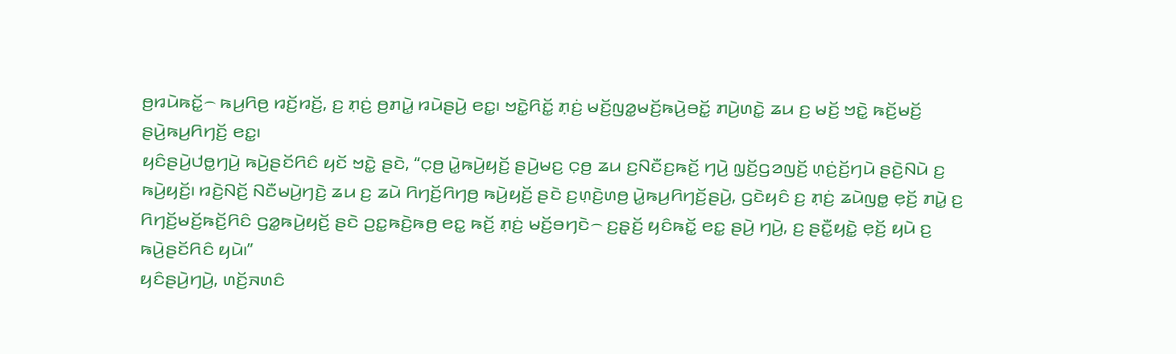ꤥ꤬ꤙꤣꤧꤒꤢꤩ꤭꤮ ꤒꤣ꤬ꤖꤥ꤬ ꤙꤢꤩ꤬ꤙꤢꤩ꤬, ꤢ꤬ ꤊ꤫ꤢꤦ꤬ ꤥ꤬ꤊꤣꤧ꤭ ꤙꤣꤧꤔꤣꤧ꤬ ꤕꤢ꤭꤯ ꤠꤢꤧ꤭ꤖꤢꤩ꤭ ꤊ꤫ꤢꤦ꤬ ꤗꤢꤩ꤬ꤜꤤ꤭ꤗꤢꤩ꤬ꤒꤣꤧ꤬ꤋꤢꤩ꤭ ꤊꤣꤧ꤬ꤛꤢꤧ꤭ ꤘꤣ ꤢ꤬ ꤗꤢꤩ꤬ ꤠꤢꤧ꤭ ꤒꤢꤩ꤬ꤗꤢꤩ꤬ ꤔꤣꤧ꤬ꤒꤣ꤬ꤖꤚꤢꤩ꤬ ꤕꤢ꤭꤯
ꤟꤢꤨꤔꤣꤧ꤬ꤓꤥ꤭ꤚꤣꤧ꤬ ꤒꤣꤧ꤬ꤔꤢꤩꤖꤢꤨ ꤟꤢꤩ ꤠꤢꤧ꤭ ꤔꤢꤧ, “ꤍ꤫ꤥ꤬ ꤣꤧ꤭ꤒꤣꤧ꤬ꤟꤢꤩ꤬ ꤔꤣꤧ꤬ꤗꤢ꤬ ꤍ꤫ꤥ꤬ ꤘꤣ ꤢ꤬ꤡꤢꤪꤢ꤬ꤒꤢꤩ꤬ ꤚꤣꤧ꤬ ꤜ꤫ꤢꤩ꤬ꤞꤤꤜꤢꤩ꤬ ꤛ꤫ꤢꤦ꤬ꤢꤩ꤬ꤚꤣꤧ ꤔꤢꤧ꤬ꤡꤣꤧ ꤢ꤬ ꤒꤣꤧ꤬ꤟꤢꤩ꤬꤯ ꤙꤢꤧ꤬ꤡꤢꤩ꤬ ꤡꤢꤪꤗꤣꤧ꤬ꤚꤢꤧ꤬ ꤘꤣ ꤢ꤬ ꤘꤣꤧ ꤖꤚꤢꤩ꤬ꤖꤚꤥ꤬ ꤒꤣꤧ꤬ꤟꤢꤩ꤬ ꤔꤢꤧ ꤢ꤬ꤛ꤫ꤢꤧ꤬ꤛꤥ꤬ ꤣꤧ꤭ꤒꤣ꤬ꤖꤚꤢꤩ꤬ꤔꤣꤧ꤬, ꤞꤢꤧꤟꤢꤨ ꤢ꤬ ꤊ꤫ꤢꤦ꤬ ꤘꤣꤧꤜꤥ꤭ ꤕ꤫ꤢꤩ꤬ ꤊꤣꤧ꤭ ꤢ꤬ ꤖꤚꤢꤩ꤬ꤗꤢꤩ꤬ꤒꤢꤩ꤬ꤖꤢꤨ ꤞꤤ꤭ꤒꤣꤧ꤬ꤟꤢꤩ꤬ ꤔꤢꤧ ꤑꤢ꤭ꤒꤢꤧ꤬ꤒꤥ꤬ ꤕꤢ꤭ ꤒꤢꤩ꤬ ꤊ꤫ꤢꤦ꤬ ꤗꤢꤩ꤬ꤋꤚꤢꤧ꤮ ꤢ꤬ꤔ꤫ꤢꤩ꤬ ꤟꤢꤨꤒꤢꤩ꤭ ꤕꤢ꤭ ꤔꤣꤧ꤬ ꤚꤣꤧ꤬, ꤢ꤬ ꤔꤢꤪ꤭ꤟꤢꤧ꤭ ꤕ꤫ꤢꤩ꤬ ꤟꤣꤧ ꤢ꤬ ꤒꤣꤧ꤬ꤔꤢꤩꤖꤢꤨ ꤟꤣꤧ꤯”
ꤟꤢꤨꤔꤣꤧ꤬ꤚꤣꤧ꤬, ꤛꤢꤩ꤬ꤏꤛꤢꤨ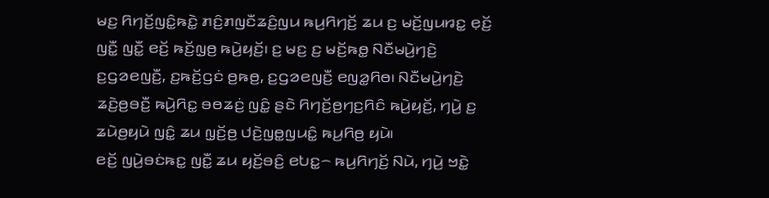ꤗꤢ꤬ ꤖꤚꤢꤩ꤬ꤜꤢꤨ꤭ꤒꤢꤧ꤭ ꤊꤢꤨ꤬ꤊꤜꤢꤪꤘꤢꤨ꤬ꤜꤣ ꤒꤣ꤬ꤖꤚꤢꤩ꤬ ꤘꤣ ꤢ꤬ ꤗꤢꤩ꤬ꤜꤣꤙꤢ꤭ ꤕ꤫ꤢꤩ꤬ ꤜꤢꤪ꤭ ꤜꤢꤪ꤭ ꤕꤢꤩ꤬ ꤒꤢꤩ꤬ꤜ꤫ꤥ꤬ ꤒꤣꤧ꤬ꤟꤢꤩ꤬꤯ ꤢ꤬ ꤗꤢ꤬ ꤢ꤬ ꤗꤢꤩ꤬ꤒꤥ꤭ ꤡꤢꤪꤗꤣꤧ꤬ꤚꤢꤧ꤬ ꤢ꤬ꤞꤤꤕꤜꤢꤪ꤬, ꤢ꤬ꤒꤢꤩ꤬ꤞꤢꤦ ꤥ꤬ꤒꤥ꤬, ꤢ꤬ꤞꤤꤕꤜꤢꤪ꤬ ꤕꤜꤤ꤭ꤖꤥ꤯ ꤡꤢꤪꤗꤣꤧ꤬ꤚꤢꤧ꤬ ꤘꤢꤧ꤬ꤥ꤬ꤋꤢꤪ꤬ ꤒꤣꤧ꤬ꤖꤢ꤭ ꤋꤥꤘꤢꤦ꤬ ꤜꤢꤨ꤭ ꤔꤢꤧ ꤖꤚꤢꤩ꤬ꤥ꤬ꤚꤢ꤬ꤖꤢꤨ ꤒꤣꤧ꤬ꤟꤢꤩ꤬, ꤚꤣꤧ꤬ ꤢ꤬ ꤘꤣꤧꤥ꤬ꤟꤣꤧ ꤜꤢꤨ꤭ ꤘꤣ ꤜ꤫ꤢꤩ꤬ꤥ꤬ ꤓꤢꤧ꤬ꤜꤥ꤭ꤜꤣꤢꤨ꤭ ꤒꤣ꤬ꤖꤥ꤬ ꤟꤣꤧ꤯
ꤕꤢꤩ꤬ ꤜꤣꤧ꤬ꤋꤢꤦꤒꤢ꤭ ꤜꤢꤪ꤭ ꤘꤣ ꤟꤢꤩ꤬ꤋꤢꤨ꤬ ꤕꤝꤢ꤭꤮ ꤒꤣ꤬ꤖꤚꤢꤩ꤬ ꤡꤣꤧ, ꤚꤣꤧ꤬ ꤠꤢꤧ꤭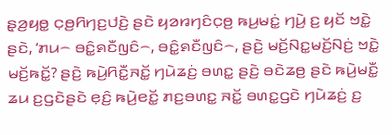ꤔ꤫ꤤ꤬ꤟꤥ꤭ ꤍ꤫ꤥ꤬ꤖꤚꤢ꤬ꤓꤢꤧ꤬ ꤔꤢꤧ ꤟꤤꤙꤚꤢꤨꤍ꤫ꤥ꤬ ꤒꤣ꤬ꤗꤢꤦ꤭ ꤚꤣꤧ꤬ ꤢ꤬ ꤟꤢꤩ ꤠꤢꤧ꤭ ꤔꤢꤧ, ‘ꤊꤣ꤮ ꤋꤢꤨ꤭ꤎꤢꤪꤜꤢꤨ꤮, ꤋꤢꤨ꤭ꤎꤢꤪꤜꤢꤨ꤮, ꤔꤢꤧ꤬ ꤗꤢꤩ꤬ꤡꤢ꤭ꤗꤢꤩ꤬ꤡꤢꤦ꤬ ꤠꤢꤧ꤭ ꤗꤢꤩ꤬ꤒꤢꤩ꤭? ꤔꤢꤧ꤬ ꤒꤣꤧ꤬ꤖꤢꤪ꤭ꤏꤢꤩ꤭ ꤚꤣꤧꤘꤢꤦ꤬ ꤋꤛꤢ꤭ ꤔꤢꤧ꤬ ꤋꤢꤧꤘꤥ꤬ ꤔꤢꤧ ꤒꤣꤧ꤬ꤗꤢꤪ꤭ ꤘꤣ ꤢ꤬ꤞꤢꤧꤔꤢꤧ ꤕ꤫ꤢꤨ꤬ ꤒꤣꤧ꤬ꤕꤢꤩ꤭ ꤊꤢ꤬ꤋꤛꤢ꤭ ꤏꤢꤩ꤭ ꤋꤛꤢ꤭ꤞꤢꤧ ꤚꤣꤧꤘꤢꤦ꤬ ꤢ꤬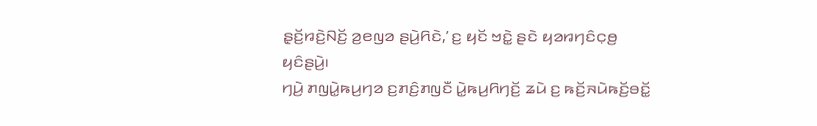ꤔ꤫ꤢꤩ꤬ꤙꤢꤧ꤬ꤡꤢꤩ꤬ ꤤ꤬ꤕꤜꤤ ꤔꤣꤧ꤬ꤖꤢꤧ,’ ꤢ꤬ ꤟꤢꤩ ꤠꤢꤧ꤭ ꤔꤢꤧ ꤟꤤꤙꤚꤢꤨꤍ꤫ꤥ꤬ ꤟꤢꤨꤔꤣꤧ꤬꤯
ꤚꤣꤧ꤬ ꤊꤜꤣꤧ꤭ꤒꤣ꤬ꤚꤤ ꤢ꤬ꤊꤢꤨ꤬ꤊꤜꤢꤪ ꤣꤧ꤭ꤒꤣ꤬ꤖꤚꤢꤩ꤬ ꤘꤣꤧ ꤢ꤬ ꤒꤢꤩ꤬ꤏꤣꤧꤒꤢꤩ꤬ꤋꤢꤩ꤭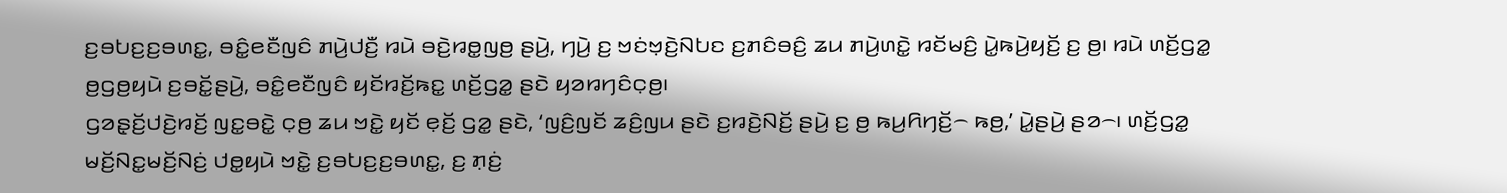ꤢ꤬ꤋꤝꤢ꤬ꤢ꤬ꤋꤛꤢ꤭, ꤋꤢꤨ꤭ꤕꤢꤪꤜꤢꤨ ꤊꤣꤧ꤬ꤓꤢꤪ꤬ ꤙꤣꤧ ꤋꤢꤧ꤬ꤙꤥ꤭ꤜꤥ꤬ ꤔꤣꤧ꤬, ꤚꤣꤧ꤬ ꤢ꤬ ꤠꤢꤦꤠ꤫ꤢꤧ꤬ꤡꤝꤢ ꤢ꤬ꤊꤢꤨꤋꤢꤨ꤬ ꤘꤣ ꤊꤣꤧ꤬ꤛꤢꤧ꤭ ꤙꤢꤩꤗꤢꤨ꤬ ꤣꤧ꤭ꤒꤣꤧ꤬ꤟꤢꤩ꤬ ꤢ꤬ ꤥ꤬꤯ ꤙꤣꤧ ꤛꤢꤩ꤬ꤞꤤ꤭ ꤥ꤬ꤞꤥ꤬ꤟꤣꤧ ꤢ꤬ꤋꤢꤩ꤭ꤔꤣꤧ꤬, ꤋꤢꤨ꤭ꤕꤢꤪꤜꤢꤨ ꤟꤢꤩꤙꤢꤩ꤬ꤒꤢ꤭ ꤛꤢꤩ꤬ꤞꤤ꤭ ꤔꤢꤧ ꤟꤤꤙꤚꤢꤨꤍ꤫ꤥ꤬꤯
ꤞꤤꤔ꤫ꤢꤩ꤬ꤓꤢꤧ꤬ꤙꤢꤩ꤬ ꤜꤢ꤭ꤋꤢꤧ꤭ ꤍ꤫ꤥ꤬ ꤘꤣ ꤠꤢꤧ꤭ ꤟꤢꤩ ꤕ꤫ꤢꤩ꤬ ꤞꤤ꤭ ꤔꤢꤧ, ‘ꤜꤢꤨ꤬ꤜꤢꤩ ꤘꤢꤨ꤬ꤜꤣ ꤔꤢꤧ ꤢ꤬ꤙꤢꤧ꤬ꤡꤢꤩ꤬ ꤔꤣꤧ꤬ ꤢ꤬ ꤥ꤬ ꤒꤣ꤬ꤖꤚꤢꤩ꤬꤮ ꤒꤥ꤬,’ ꤣꤧ꤭ꤔꤣꤧ꤬ ꤔꤤ꤮꤯ ꤛꤢꤩ꤬ꤞꤤ꤭ ꤗꤢꤩ꤬ꤡꤢ꤭ꤗꤢꤩ꤬ꤡꤢꤦ꤬ ꤓꤥ꤭ꤟꤣꤧ ꤠꤢꤧ꤭ ꤢ꤬ꤋꤝꤢ꤬ꤢ꤬ꤋꤛꤢ꤭, ꤢ꤬ ꤊ꤫ꤢꤦ꤬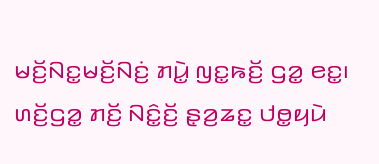ꤗꤢꤩ꤬ꤡꤢ꤭ꤗꤢꤩ꤬ꤡꤢꤦ꤬ ꤊꤣꤧ꤭ ꤜꤢ꤭ꤒꤢꤩ꤬ ꤞꤤ꤭ ꤕꤢ꤭꤯ ꤛꤢꤩ꤬ꤞꤤ꤭ ꤊꤢꤩ꤬ ꤡꤢꤨ꤭ꤢꤩ꤬ ꤔ꤫ꤤ꤬ꤘꤢ꤭ ꤓꤥ꤭ꤟꤣꤧ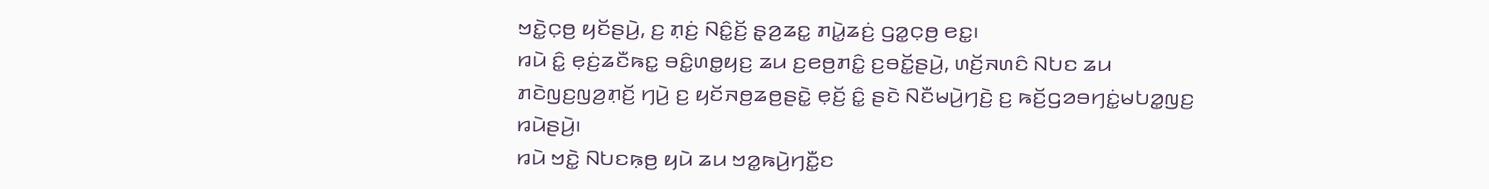ꤠꤢꤧ꤭ꤍ꤫ꤥ꤬ ꤟꤢꤩꤔꤣꤧ꤬, ꤢ꤬ ꤊ꤫ꤢꤦ꤬ ꤡꤢꤨ꤭ꤢꤩ꤬ ꤔ꤫ꤤ꤬ꤘꤢ꤭ ꤊꤣꤧ꤭ꤘꤢꤦ꤬ ꤞꤤ꤭ꤍ꤫ꤥ꤬ ꤕꤢ꤭꤯
ꤙꤣꤧ ꤢꤨ꤭ ꤕ꤫ꤢꤦ꤬ꤘꤢꤪꤒꤢ꤭ ꤋꤢꤨ꤭ꤛꤥ꤭ꤟꤢ꤬ ꤘꤣ ꤢ꤬ꤕꤥ꤬ꤊꤢꤨ꤭ ꤢ꤬ꤋꤢꤩ꤭ꤔꤣꤧ꤬, ꤛꤢꤩ꤬ꤏꤛꤢꤨ ꤡꤝꤢ ꤘꤣ ꤊꤢꤧꤜꤢ꤬ꤜꤤ꤬ꤊ꤫ꤢꤩ꤬ ꤚꤣꤧ꤬ ꤢ꤬ ꤟꤢꤩꤏꤥ꤬ꤘꤥ꤬ꤔꤢꤧ꤭ ꤕ꤫ꤢꤩ꤬ ꤢꤨ꤭ ꤔꤢꤧ ꤡꤢꤪꤗꤣꤧ꤬ꤚꤢꤧ꤬ ꤢ꤬ ꤒꤢꤩ꤬ꤞꤤꤋꤚꤢꤦ꤭ꤗꤝꤤ꤭ꤜꤢ꤬ ꤙꤣꤧꤔꤣꤧ꤬꤯
ꤙꤣꤧ ꤠꤢꤧ꤭ ꤡꤝꤢꤒ꤫ꤥ꤬ ꤟꤣꤧ ꤘꤣ ꤠꤤ꤭ꤒꤣꤧ꤬ꤚꤢꤪ꤭ꤢ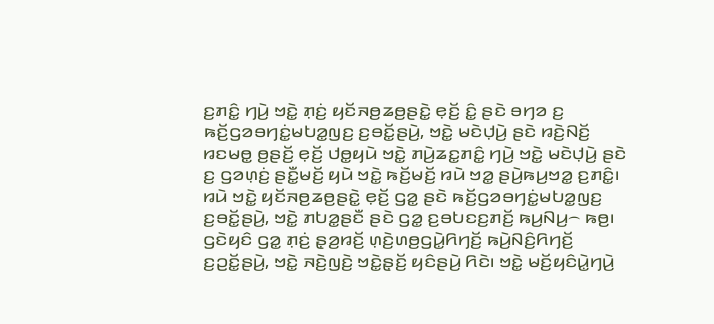ꤢ꤬ꤊꤢꤨ꤭ ꤚꤣꤧ꤬ ꤠꤢꤧ꤭ ꤊ꤫ꤢꤦ꤬ ꤟꤢꤩꤏꤥ꤬ꤘꤥ꤬ꤔꤢꤧ꤭ ꤕ꤫ꤢꤩ꤬ ꤢꤨ꤭ ꤔꤢꤧ ꤋꤚꤤ ꤢ꤬ ꤒꤢꤩ꤬ꤞꤤꤋꤚꤢꤦ꤭ꤗꤝꤤ꤭ꤜꤢ꤬ ꤢ꤬ꤋꤢꤩ꤭ꤔꤣꤧ꤬, ꤠꤢꤧ꤭ ꤗꤢꤧꤓ꤫ꤣꤧ꤬ ꤔꤢꤧ ꤙꤢꤧ꤬ꤡꤢꤩ꤬ ꤙꤢꤗꤥ꤭ ꤥ꤬ꤔꤢꤩ꤬ ꤕ꤫ꤢꤩ꤬ ꤓꤥ꤭ꤟꤣꤧ ꤠꤢꤧ꤭ ꤊꤣꤧ꤬ꤘꤢ꤭ꤊꤢꤨ꤭ ꤚꤣꤧ꤬ ꤠꤢꤧ꤭ ꤗꤢꤧꤓ꤫ꤣꤧ꤬ ꤔꤢꤧ ꤢ꤬ ꤞꤤꤛ꤫ꤢꤦ꤬ ꤔꤢꤪ꤭ꤗꤢꤩ꤬ ꤟꤣꤧ ꤠꤢꤧ꤭ ꤒꤢꤩ꤬ꤗꤢꤩ꤬ ꤙꤣꤧ ꤠꤤ꤭ ꤔꤣꤧ꤬ꤒꤣ꤬ꤠꤤ꤭ ꤢ꤬ꤊꤢꤨ꤭꤯
ꤙꤣꤧ ꤠꤢꤧ꤭ ꤟꤢꤩꤏꤥ꤬ꤘꤥ꤬ꤔꤢꤧ꤭ ꤕ꤫ꤢꤩ꤬ ꤞꤤ꤭ ꤔꤢꤧ ꤒꤢꤩ꤬ꤞꤤꤋꤚꤢꤦ꤭ꤗꤝꤤ꤭ꤜꤢ꤬ ꤢ꤬ꤋꤢꤩ꤭ꤔꤣꤧ꤬, ꤠꤢꤧ꤭ ꤊꤝꤤ꤭ꤔꤢꤪ ꤔꤢꤧ ꤞꤤ꤭ ꤢ꤬ꤋꤝꤢꤢ꤬ꤊꤢꤩ꤬ ꤒꤣ꤬ꤡꤣ꤬꤮ ꤒꤥ꤬꤯ ꤞꤢꤧꤟꤢꤨ ꤞꤤ꤭ ꤊ꤫ꤢꤦ꤬ ꤔ꤫ꤤ꤬ꤙꤢꤩ꤬ ꤛ꤫ꤢꤧ꤬ꤛꤥ꤬ꤞꤣꤧ꤭ꤖꤚꤢꤩ꤬ ꤒꤣꤧ꤬ꤡꤢꤨ꤬ꤖꤚꤢꤩ꤬ ꤢ꤬ꤑꤢꤩ꤭ꤔꤣꤧ꤬, ꤠꤢꤧ꤭ ꤏꤢꤧ꤬ꤜꤢꤧ꤬ ꤠꤢꤧ꤭ꤔ꤫ꤢꤩ꤬ ꤟꤢꤨꤔꤣꤧ꤬ ꤖꤢꤧ꤯ ꤠꤢꤧ꤭ ꤗꤢꤩ꤬ꤟꤢꤨꤣꤧ꤭ꤚꤣꤧ꤬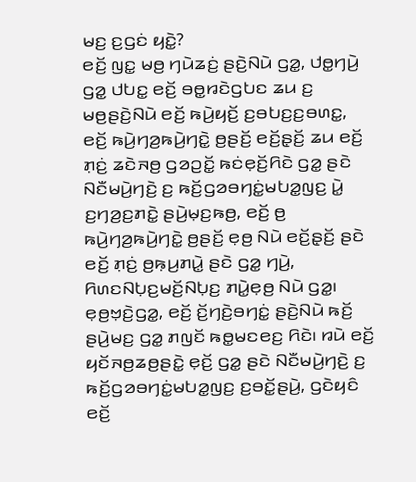ꤗꤢ꤬ ꤢ꤬ꤞꤢꤦ ꤟꤢꤧ꤭?
ꤕꤢꤩ꤬ ꤜꤢ꤭ ꤗꤥ꤬ ꤚꤣꤧꤘꤢꤦ꤬ ꤔꤢꤧ꤬ꤡꤣꤧ ꤞꤤ꤭, ꤓꤥ꤭ꤚꤣꤧ꤬ ꤞꤤ꤭ ꤓꤝꤢ꤭ ꤕꤢꤩ꤬ ꤋꤥ꤭ꤙꤢꤧꤞꤝꤢ ꤘꤣ ꤢ꤬ ꤗꤥ꤬ꤔꤢꤧ꤬ꤡꤣꤧ ꤕꤢꤩ꤬ ꤒꤣꤧ꤬ꤟꤢꤩ꤬ ꤢ꤬ꤋꤝꤢ꤬ꤢ꤬ꤋꤛꤢ꤭, ꤕꤢꤩ꤬ ꤒꤣꤧ꤬ꤚꤤ꤬ꤒꤣꤧ꤬ꤚꤢꤧ꤭ ꤥ꤬ꤔꤢꤩ꤬ ꤕꤢꤩ꤬ꤔ꤫ꤢꤩ꤬ ꤘꤣ ꤕꤢꤩ꤬ ꤊ꤫ꤢꤦ꤬ ꤘꤢꤧꤏꤥ꤬ ꤞꤤꤑꤢꤩ꤭ ꤒꤢꤦꤕ꤫ꤢꤩ꤬ꤖꤢꤧ ꤞꤤ꤭ ꤔꤢꤧ ꤡꤢꤪꤗꤣꤧ꤬ꤚꤢꤧ꤬ ꤢ꤬ ꤒꤢꤩ꤬ꤞꤤꤋꤚꤢꤦ꤭ꤗꤝꤤ꤭ꤜꤢ꤬ ꤣꤧ꤭ ꤢ꤬ꤚꤤ꤬ꤢ꤬ꤊꤢꤧ꤭ ꤔꤣꤧ꤬ꤗ꤫ꤢ꤬ꤒꤥ꤬, ꤕꤢꤩ꤬ ꤥ꤬ ꤒꤣꤧ꤬ꤚꤤ꤬ꤒꤣꤧ꤬ꤚꤢꤧ꤭ ꤥ꤬ꤔꤢꤩ꤬ ꤕ꤫ꤥ꤬ ꤡꤣꤧ ꤕꤢꤩ꤬ꤔ꤫ꤢꤩ꤬ ꤔꤢꤧ ꤕꤢꤩ꤬ ꤊ꤫ꤢꤦ꤬ ꤥ꤬ꤒ꤫ꤣ꤬ꤊꤣꤧ꤭ ꤔꤢꤧ ꤞꤤ꤭ ꤚꤣꤧ꤬, ꤖꤛꤢꤡꤝ꤫ꤢ꤬ꤗꤢꤩ꤬ꤡꤝ꤫ꤢ꤬ ꤊꤣꤧ꤭ꤕ꤫ꤥ꤬ ꤡꤣꤧ ꤞꤤ꤭꤯
ꤕ꤫ꤥ꤬ꤠ꤫ꤢꤧ꤬ꤞꤤ꤭, ꤕꤢꤩ꤬ ꤢꤩ꤬ꤚꤢꤧ꤬ꤋꤚꤢꤦ꤭ ꤔꤢꤧ꤬ꤡꤣꤧ ꤒꤢꤩ꤬ ꤔꤣꤧ꤬ꤗꤢ꤬ ꤞꤤ꤭ ꤊꤜꤢꤩ ꤒꤥ꤭ꤗꤢꤕꤢ꤬ ꤖꤢꤧ꤯ ꤙꤣꤧ ꤕꤢꤩ꤬ ꤟꤢꤩꤏꤥ꤬ꤘꤥ꤬ꤔꤢꤧ꤭ ꤕ꤫ꤢꤩ꤬ ꤞꤤ꤭ ꤔꤢꤧ ꤡꤢꤪꤗꤣꤧ꤬ꤚꤢꤧ꤬ ꤢ꤬ ꤒꤢꤩ꤬ꤞꤤꤋꤚꤢꤦ꤭ꤗꤝꤤ꤭ꤜꤢ꤬ ꤢ꤬ꤋꤢꤩ꤭ꤔꤣꤧ꤬, ꤞꤢꤧꤟꤢꤨ ꤕꤢꤩ꤬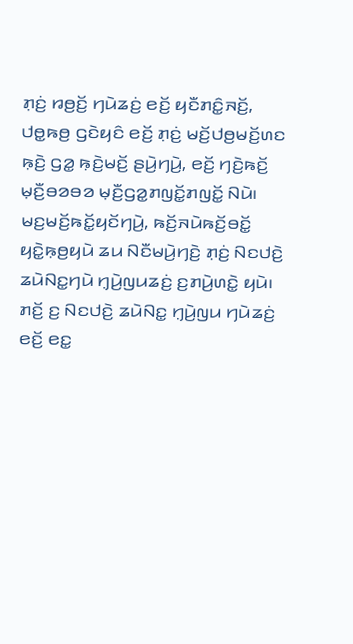ꤊ꤫ꤢꤦ꤬ ꤙꤥ꤬ꤢꤩ꤬ ꤚꤣꤧꤘꤢꤦ꤬ ꤕꤢꤩ꤬ ꤟꤢꤪꤊꤢꤨ꤭ꤏꤢꤩ꤬, ꤓꤥ꤭ꤒꤥ꤬ ꤞꤢꤧꤟꤢꤨ ꤕꤢꤩ꤬ ꤊ꤫ꤢꤦ꤬ ꤗꤢꤩ꤬ꤓꤥ꤬ꤗꤢꤩ꤬ꤛꤢ ꤒ꤫ꤢꤧ꤬ ꤞꤤ꤭ ꤒ꤫ꤢꤧ꤬ꤗꤢꤩ꤬ ꤔꤣꤧ꤬ꤚꤣꤧ꤬, ꤕꤢꤩ꤬ ꤚꤢꤧ꤬ꤒꤢꤩ꤬ ꤗ꤫ꤢꤪ꤬ꤋꤤꤋꤤ ꤗ꤫ꤢꤪ꤬ꤞꤤ꤭ꤊꤜꤢꤩ꤭ꤊꤜꤢꤩ꤭ ꤡꤣꤧ꤯
ꤗꤢ꤬ꤗꤢꤩ꤬ꤒꤢꤩ꤭ꤟꤢꤩꤚꤣꤧ꤬, ꤒꤢꤩ꤬ꤏꤣꤧꤒꤢꤩ꤬ꤋꤢꤩ꤭ ꤟꤢꤧ꤭ꤒ꤫ꤥ꤬ꤟꤣꤧ ꤘꤣ ꤡꤢꤪꤗꤣꤧ꤬ꤚꤢꤧ꤬ ꤊ꤫ꤢꤦ꤬ ꤡꤢꤓꤢꤧ꤬ ꤘꤣꤧꤡꤢ꤭ꤚꤣꤧ ꤚ꤫ꤣꤧ꤬ꤜꤣꤘꤢꤦ꤬ ꤢ꤬ꤊꤣꤧ꤬ꤛꤢꤧ꤭ ꤟꤣꤧ꤯ ꤊꤢꤩ꤬ ꤢ꤬ ꤡꤢꤓꤢꤧ꤬ ꤘꤣꤧꤡꤢ꤭ ꤚ꤫ꤣꤧ꤬ꤜꤣ ꤚꤣꤧꤘꤢꤦ꤬ ꤕꤢꤩ꤬ ꤕꤢ꤭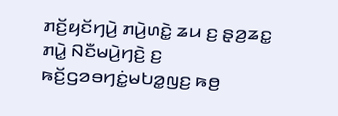ꤊꤢꤩ꤬ꤟꤢꤩꤚꤣꤧ꤬ ꤊꤣꤧ꤬ꤛꤢꤧ꤭ ꤘꤣ ꤢ꤬ ꤔ꤫ꤤ꤬ꤘꤢ꤭ ꤊꤣꤧ꤭ ꤡꤢꤪꤗꤣꤧ꤬ꤚꤢꤧ꤬ ꤢ꤬ ꤒꤢꤩ꤬ꤞꤤꤋꤚꤢꤦ꤭ꤗꤝꤤ꤭ꤜꤢ꤬ ꤒꤥ꤬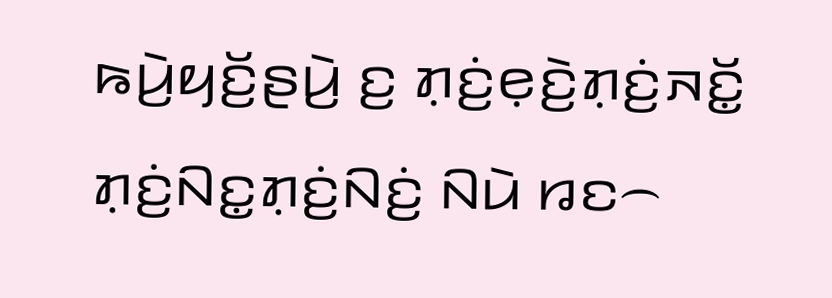ꤒꤣꤧ꤬ꤟꤢꤩ꤬ꤔꤣꤧ꤬ ꤢ꤬ ꤊ꤫ꤢꤦ꤬ꤕ꤫ꤢꤧ꤬ꤊ꤫ꤢꤦ꤬ꤏꤢꤩ꤭ ꤊ꤫ꤢꤦ꤬ꤡꤢ꤭ꤊ꤫ꤢꤦ꤬ꤡꤢꤦ꤬ ꤡꤣꤧ ꤙꤢ꤮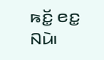ꤒꤢꤩ꤭ ꤕꤢ꤭ ꤡꤣꤧ꤯